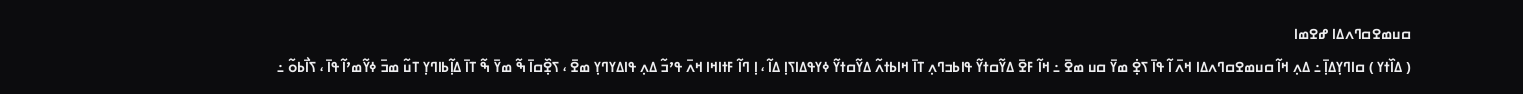ߛߎߘߐߛߣߍߡߊ ߝߐߘߊ
( ߡߊ߰ߙߌ ) ߛߊߣߌ߲ߡߊ߲߫ ߸ ߡߍ߲ ߞߊ߬ ߛߎߘߐߛߣߍߡߊ ߞߍ߫ ߊ߬ ߟߊ߫ ߖߐ߲߭ ߘߌ߫ ߛߎ ߘߐ߫ ߸ ߞߊ߬ ߓߐ߫ ߡߌ߬ߛߙߌ߬ ߟߊߕߏߣߍ߲ ߠߊ߫ ߞߊߕߙߍ߬ ߡߌ߬ߛߙߌ߬ ߦߌߟߡߊߖߊ߲ ߡߊ߬ ، ߊ߲ ߣߊ߬ ߓߙߊߞߊ ߞߍ߫ ߟߴߏ߬ ߡߍ߲ ߟߊߡߌߣߌ߲ ߘߐ߫ ، ߖߐ߲߰ߛߊ߫ ߒ߬ ߘߌ߫ ߒ߬ ߠߊ߫ ߡߊ߲߬ߕߊߣߌ߲ ߠߎ߬ ߘߏ߫ ߦߌ߬ߘߴߊ߬ ߟߊ߫ ، ߖߊ߯ߕߋ߬ ߸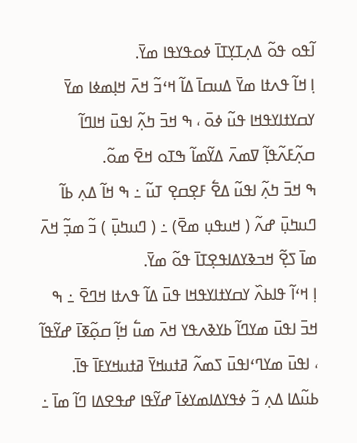ߊ߬ߟߋ ߟߋ߬ ߡߍ߲ߠߌ߲ߠߊ߫ ߦߋߟߌߟߊ ߘߌ߫.
ߊ߲ ߞߊ߬ ߟߍߙߊ ߘߌ߫ ߡߎߛߊ߫ ߡߊ߬ ߞߵߏ߬ ߞߍ߫ ߞߊ߲ߘߦߊ ߘߌ߫ ߌߛߌߙߊߌߟߞߊ ߟߎ߬ ߦߋ߫ ، ߒ ߞߏ߫ ߤߍ߲߬ ߊߟߎ߫ ߞߊߣߊ߬ ߛߍ߲߬ߓߍ߬ߟߊ߲߬ ߜߘߍ߫ ߡߌ߬ߘߊ߬ ߒߠߋ ߞߐ߫ ߘߋ߬.
ߒ ߞߏ߫ ߤߍ߲߬ ߊߟߎ߬ ߡߐ߱ ߓߐ߲ߛߐ߲ ߠߎ߬ ߸ ߒ ߞߊ߬ ߡߍ߲ ߕߊ߬ ߣߎߤߎ߲߫ ߝߍ߬ ( ߞߎߟߎ߲ ߘߐ߫) ߸ ( ߣߎߤߎ߲߫ ) ߏ߬ ߘߏ߲߬ ߞߍ߫ ߘߊ߫ ߖߐ߲߬ ߞߏߢߌߡߊߟߐ߲ߠߊ߫ ߟߋ߬ ߘߌ߫.
ߊ߲ ߞߵߊ߬ ߟߊߕߍ߰ ߌߛߌߙߊߌߟߞߊ ߟߎ߫ ߡߊ߬ ߟߍߙߊ ߞߣߐ߫ ߸ ߒ ߞߏ߫ ߊߟߎ߫ ߘߌߣߊ߬ ߕߌߢߍߟߌ ߞߍ߫ ߘߎ߱ ߞߊ߲߬ ߛߋ߲߬ߧߊ߫ ߝߌ߬ߟߊ߬ ، ߊߟߎ߫ ߘߌߣߵߊߟߎ߫ ߖߘߍ߬ ߥߙߎߞߌ߫ ߥߙߎߞߌߓߊ߫ ߟߊ߫.
ߕߎ߬ߡߊ ߡߍ߲ ߏ߬ ߦߟߌߡߊߘߌߦߊ߫ ߝߌ߬ߟߊ ߝߟߐߡߊ ߣߊ߬ ߘߊ߫ ߸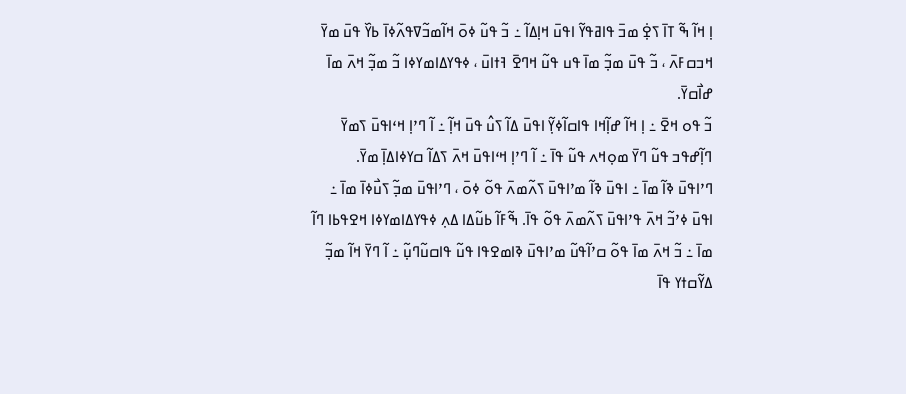ߊ߲ ߞߊ߬ ߒ߬ ߠߊ߫ ߖߐ߲߭ ߘߏ߫ ߟߊߥߟߌ߬ ߊߟߎ߫ ߞߊ߲ߡߊ߬ ߸ ߏ߬ ߟߎ߬ ߦߋ߫ ߞߊ߬ߘߏ߬ߜߟߍ߬ߦߊ߫ ߕߌ߰ ߟߎ߫ ߘߌ߫ ߞߏߛߓߍ߫ ، ߏ߬ ߟߎ߫ ߘߏ߲߬ ߘߊ߫ ߟߎ ߟߎ߬ ߞߣߐ߫ ߔߙߊߎ߫ ، ߦߟߌߡߊߘߌߦߊ ߏ߬ ߘߏ߲߬ ߞߍ߫ ߘߊ߫ ߝߊ߯ߛߌ߫.
ߏ߬ ߟߋ ߞߐ߫ ߸ ߊ߲ ߞߊ߬ ߝߊ߲߬ߞߊ ߟߊߛߊ߬ߦߌ߲߬ ߊߟߎ߫ ߡߊ߬ ߖߎ߮ ߟߎ߫ ߞߊ߲߬ ߸ ߊ߬ ߣߴߊ߲ ߞߵߊߟߎ߫ ߖߘߌ߫ ߣߊ߲߬ߝߟߏ ߟߎ߬ ߣߌ߫ ߘߋ߲ߞߍ ߟߎ߬ ߟߊ߫ ߸ ߊ߬ ߣߴߊ߲ ߞߵߊߟߎ߫ ߞߍ߫ ߖߡߊ߬ ߛߌߦߊߡߊ߲߫ ߘߌ߫.
ߣߴߊߟߎ߫ ߢߊ߬ ߘߊ߫ ߸ ߊߟߎ߫ ߢߊ߬ ߘߴߊߟߎ߫ ߖߍ߬ߘߍ߫ ߟߋ߬ ߦߋ߫ ، ߣߴߊߟߎ߫ ߘߏ߲߬ ߖߎ߯ߦߊ߫ ߘߊ߫ ߸ ߊߟߎ߫ ߦߴߏ߬ ߞߍ߫ ߟߴߊߟߎ߫ ߖߍ߬ߘߍ߫ ߟߋ߬ ߟߊ߫. ߒ߬ߓߊ߬ ߕߎ߬ߡߊ ߡߍ߲ ߦߟߌߡߊߘߌߦߊ ߞߐߟߕߊ ߣߊ߬ ߘߊ߫ ߸ ߏ߬ ߞߍ߫ ߘߊ߫ ߟߋ߬ ߛߴߊ߬ߟߎ߬ ߘߴߊߟߎ߫ ߢߊߘߐߟߊ ߟߎ߬ ߟߊߛߎ߬ߣߎ߲߬ ߸ ߊ߬ ߣߌ߫ ߞߊ߬ ߘߏ߲߬ ߡߌ߬ߛߙߌ ߟߊ߫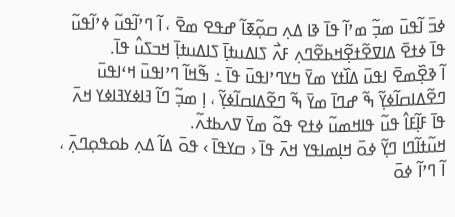ߦߏ߫ ߊ߬ߟߎ߫ ߘߏ߲߬ ߘߴߊ߬ ߟߊ߫ ߢߊ ߡߍ߲ ߛߋ߲߬ߧߊ߬ ߝߟߐ ߘߐ߫ ، ߊ߬ ߣߴߊ߬ߟߎ߬ ߦߴߊ߬ߟߎ߬ ߟߊ߫ ߦߙߐ߫ ߡߊߜߐ߬ߙߐ߲߬ߞߕߐ߬ߣߍ߲ ߓߍ߯ ߖߊߡߎߙߊ߲߫ ߖߊߡߎߙߊ߲߫ ߞߏߖߎ߮ ߟߊ߫.
ߊ߬ ߢߐ߲߰ߘߐ߫ ߊߟߎ߫ ߡߊ߰ߙߌ ߘߌ߫ ߤߌߣߴߊߟߎ߫ ߟߊ߫ ߸ ߒ߬ߞߊ߬ ߣߴߊߟߎ߫ ߞߵߊߟߎ߫ ߣߐ߬ߡߊߛߊ߬ߦߌ߲߬ ߒ߬ ߝߣߊ߫ ߘߌ߫ ߒ߬ ߣߐ߬ߡߊߛߊ߬ߦߌ߲߬ ، ߊ߲ ߘߏ߲߬ ߣߊ߬ ߔߊߦߌߔߊߦߌ ߞߍ߫ ߟߊ߫ ߓߊ߲߬ߓߊ߮ ߟߎ߬ ߟߊߞߘߎ߬ ߦߙߐ ߟߋ߬ ߘߌ߫ ߜߍߕߙߍ߬.
ߞߎ߬ߙߊ߬ߣߊ ߣߌ߲߬ ߦߋ߫ ߞߊ߲ߘߊߟߌ ߞߍ߫ ߟߊ߫ ‹ ߛߌߟߊ߫ › ߟߋ߫ ߡߊ߬ ߡߍ߲ ߕߋߟߋ߲ߣߍ߲߫ ، ߊ߬ ߣߴߊ߬ ߦߋ߫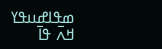ߘߟߊߝߎߟߌ ߞߍ߫ ߟߊ߫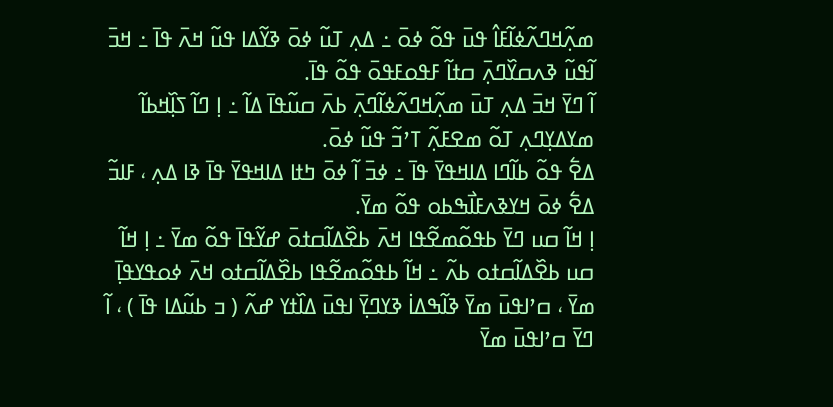ߘߍ߲߬ߞߣߍ߬ߦߊ߬ߓߊ߮ ߟߎ߫ ߟߋ߬ ߦߋ߫ ߸ ߡߍ߲ ߠߎ߬ ߦߋ߫ ߢߌ߬ߡߊ ߟߎ߬ ߞߍ߫ ߟߊ߫ ߸ ߞߏ߫ ߊ߬ߟߎ߬ ߢߍߛߌ߰ߣߍ߲߫ ߛߙߊ߬ ߓߟߋߓߟߋ߫ ߟߋ߬ ߟߊ߫.
ߊ߬ ߣߌ߫ ߞߏ߫ ߡߍ߲ ߠߎ߫ ߘߍ߲߬ߞߣߍ߬ߦߊ߬ߣߍ߲߫ ߕߍ߫ ߛߎ߬ߟߊ߫ ߡߊ߬ ߸ ߊ߲ ߣߊ߬ ߖߊ߲߰ߞߕߊ߬ ߘߌߡߌ߲ߣߍ߲ ߠߋ߬ ߘߐߓߍ߲߬ ߠߴߏ߬ ߟߎ߬ ߦߋ߫.
ߡߐ߱ ߟߋ߬ ߕߊ߬ߣߊ ߡߊߞߟߌ߫ ߟߊ߫ ߸ ߦߏ߫ ߊ߬ ߦߋ߫ ߤߙߊ ߡߊߞߟߌ߫ ߟߊ߫ ߢߊ ߡߍ߲ ، ߓߊߏ߬ ߡߐ߱ ߦߋ߫ ߞߌߢߍߓߊ߯ߒߕߋ ߟߋ߬ ߘߌ߫.
ߊ߲ ߞߊ߬ ߛߎ ߣߌ߫ ߕߟߋ߬ߘߐ߬ߟߊ ߞߍ߫ ߕߐ߰ߡߊ߬ߛߙߋ߫ ߝߌ߬ߟߊ߫ ߟߋ߬ ߘߌ߫ ߸ ߊ߲ ߞߊ߬ ߛߎ ߕߐ߰ߡߊ߬ߛߙߋ ߕߍ߬ ߸ ߞߊ߬ ߕߟߋ߬ߘߐ߬ߟߊ ߕߐ߰ߡߊ߬ߛߙߋ ߞߍ߫ ߦߋߟߌߟߊ߲߫ ߘߌ߫ ، ߛߴߊߟߎ߫ ߘߌ߫ ߢߊ߬ߒߡߊ߭ ߢߌߣߌ߲߫ ߊߟߎ߫ ߡߊ߰ߙߌ ߝߍ߬ ( ߏ ߕߎ߬ߡߊ ߟߊ߫ ) ، ߊ߬ ߣߌ߫ ߛߴߊߟߎ߫ ߘߌ߫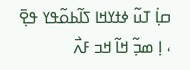ߛߊ߲߭ ߠߎ߬ ߦߙߌߞߊ ߖߊ߬ߕߋ߬ߟߌ ߟߐ߲߫ ، ߊ߲ ߘߏ߲߬ ߞߊ߬ ߞߏ ߓߍ߯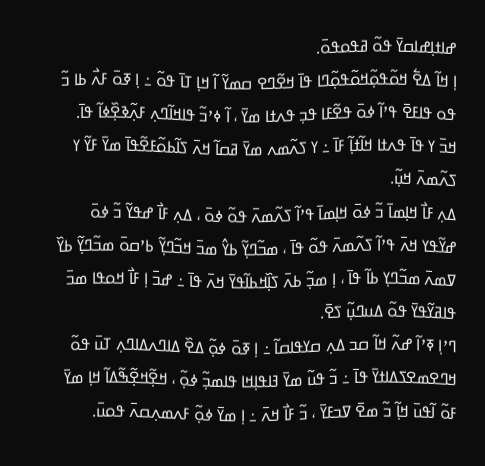ߝߊߙߊ߲ߝߊߛߌ߫ ߟߋ߬ ߥߟߋߟߋ߫.
ߊ߲ ߞߊ߬ ߡߐ߱ ߞߋ߬ߟߋ߲߬ߞߋ߬ߟߋ߲߬ߣߊ ߟߊ߫ ߞߐ߬ߣߐ ߛߘߌ߬ ߊ߬ ߞߊ߲ ߠߊ߫ ߟߋ߬ ߸ ߊ߲ ߧߋ߫ ߓߍ߯ ߕߊ ߏ߬ ߟߋ ߟߊߓߐ߫ ߟߴߊ߬ ߦߋ߫ ߟߐ߬ߓߊ ߟߏ߲ ߟߍߙߊ ߘߌ߫ ، ߊ߬ ߦߴߏ߬ ߟߊߞߊ߬ߣߍ߲ ߓߍ߲߬ߢߐ߲߰ߦߊ߬ ߟߊ߫.
ߞߏ߫ ߌ ߟߊ߫ ߟߍߙߊ ߞߊ߬ߙߊ߲߬ ߓߊ߫ ߸ ߌ ߖߍ߬ߘߍ ߘߌ߫ ߥߛߊ߬ ߞߍ߫ ߖߊ߬ߕߋ߬ߓߐ߬ߟߊ߫ ߘߌ߫ ߓߌ߬ ߌ ߖߍ߬ߘߍ߫ ߞߎ߲߬.
ߡߍ߲ ߓߊ߯ ߞߊ߲ߘߊ߫ ߏ߬ ߦߋ߫ ߞߊ߲ߘߊ߫ ߟߴߊ߬ ߖߍ߬ߘߍ߫ ߟߋ߬ ߦߋ߫ ، ߡߍ߲ ߓߊ߯ ߝߟߌ߬ ߏ߬ ߦߋ߫ ߝߌ߬ߟߌ ߞߍ߫ ߟߴߊ߬ ߖߍ߬ߘߍ߫ ߟߋ߬ ߟߊ߫ ، ߘߏ߬ߣߌ߲߬ ߕߌ߮ ߘߏ߫ ߞߏ߬ߣߌ߲߬ ߕߴߛߋ߫ ߘߏ߬ߣߌ߲߬ ߕߌ߰ ߜߘߍ߫ ߘߏ߬ߣߌ߲ ߕߊ߬ ߟߊ߫ ، ߊ߲ ߘߏ߲߬ ߕߍ߫ ߖߊ߲߰ߞߕߊ߬ߟߌ߫ ߞߍ߫ ߟߊ߫ ߸ ߝߏ߫ ߊ߲ ߓߊ߯ ߞߋߟߊ ߘߏ߫ ߟߊߥߌ߬ߟߌ߫ ߟߋ߬ ߡߎߣߎ߲߬ ߖߐ߫.
ߣߴߊ߲ ߧߴߊ߬ ߝߍ߬ ߞߊ߬ ߛߏ ߡߍ߲ ߛߌߟߊߛߊ߬ ߸ ߊ߲ ߧߋ߫ ߦߋ߲߬ ߡߐ߰ ߡߊߣߍߡߊߣߍ߲ ߠߎ߫ ߟߋ߬ ߞߣߐߘߐߖߡߊߙߌ߫ ߟߊ߫ ߸ ߏ߬ ߟߎ߬ ߘߌ߫ ߔߊߟߊ߲ߞߊ ߟߊߘߏ߲߬ ߦߋ߲߬ ، ߞߐ߲߬ߞߐ߲߬ߒ߬ߡߊ߬ ߞߊ߲ ߘߌ߫ ߓߋ߬ ߊ߬ߟߎ߫ ߞߊ߲߬ ߏ߬ ߘߐ߫ ߜߏߓߌ߫ ، ߏ߬ ߓߊ߯ ߞߍ߫ ߸ ߊ߲ ߘߌ߫ ߦߋ߲߬ ߓߍߘߍ߲ߛߍ߫ ߟߋߎ߫.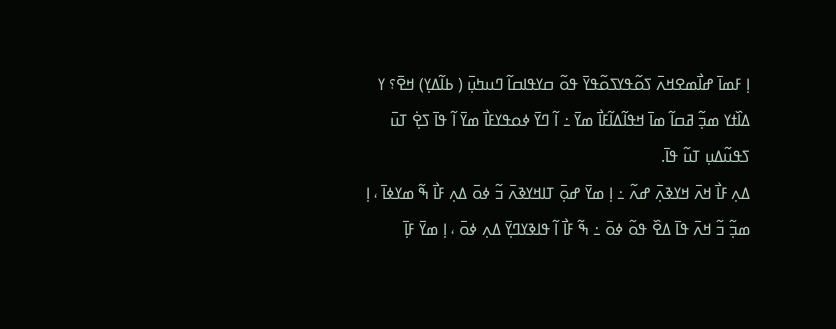ߊ߲ ߓߘߊ߫ ߝߊ߯ߘߐߞߍ߫ ߖߋ߬ߟߌߖߋ߬ߟߌ߫ ߟߋ߬ ߛߌߟߊߛߊ߬ ߣߎߤߎ߲߫ ( ߕߊ߬ߡߌ߲) ߞߐ߫؟ ߌ ߡߊ߰ߙߌ ߘߏ߲߬ ߥߛߊ߬ ߘߊ߫ ߞߟߊ߬ߡߊ߬ߓߊ߯ ߘߌ߫ ߸ ߊ߬ ߣߌ߫ ߦߋߟߌߓߊ߯ ߘߌ߫ ߊ߬ ߟߊ߫ ߖߐ߲߭ ߠߎ߫ ߖߟߎ߬ߡߎ߲ ߠߎ߬ ߟߊ߫.
ߡߍ߲ ߓߊ߯ ߞߍ߫ ߞߌߢߍ߲߫ ߝߍ߬ ߸ ߊ߲ ߘߌ߫ ߝߋ߲߫ ߠߊߞߌߢߍ߫ ߏ߬ ߦߋ߫ ߡߍ߲ ߓߊ߯ ߒ߬ ߘߌߦߊ߫ ، ߊ߲ ߘߏ߲߬ ߏ߬ ߞߍ߫ ߟߊ߫ ߡߐ߰ ߟߋ߬ ߦߋ߫ ߸ ߒ߬ ߓߊ߯ ߊ߬ ߟߊߢߌߣߌ߲߫ ߡߍ߲ ߦߋ߫ ، ߊ߲ ߘߌ߫ ߓߊ߲߫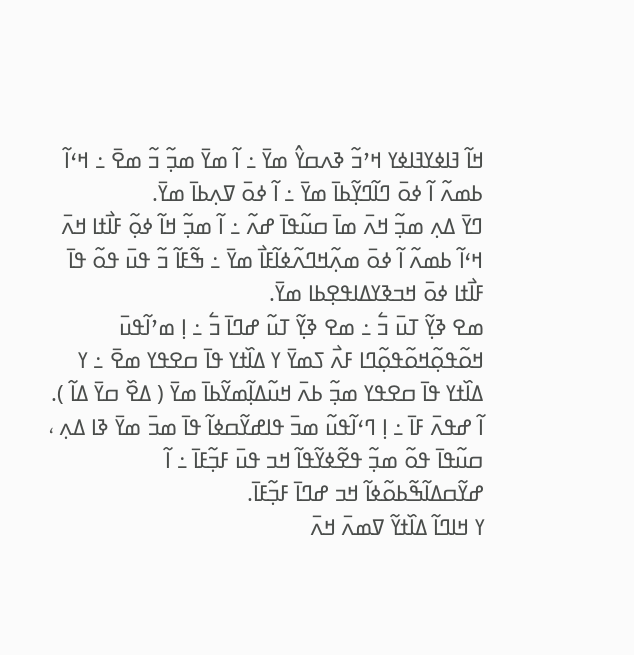ߞߊ߬ ߔߊߦߌߔߊߦߌ ߞߴߏ߬ ߢߍߛߌ߮ ߘߌ߫ ߸ ߊ߬ ߘߌ߫ ߘߏ߲߬ ߏ߬ ߘߐ߫ ߸ ߞߵߊ߬ ߕߘߍ߬ ߊ߬ ߦߋ߫ ߣߊ߬ߣߌ߲߬ߕߊ߫ ߘߌ߫ ߸ ߊ߬ ߦߋ߫ ߜߍ߲ߕߊ߫ ߘߌ߫.
ߣߌ߫ ߡߍ߲ ߘߏ߲߬ ߞߍ߫ ߘߊ߫ ߛߎ߬ߟߊ߫ ߝߍ߬ ߸ ߊ߬ ߘߏ߲߬ ߞߊ߬ ߦߋ߲߬ ߓߊ߯ߙߊ ߞߍ߫ ߞߵߊ߬ ߕߘߍ߬ ߊ߬ ߦߋ߫ ߘߍ߲߬ߞߣߍ߬ߦߊ߬ߓߊ߯ ߘߌ߫ ߸ ߒ߬ߓߊ߬ ߏ߬ ߟߎ߫ ߟߋ߬ ߟߊ߫ ߓߊ߯ߙߊ ߦߋ߫ ߞߏߢߌߡߊߟߐ߲ߕߊ ߘߌ߫.
ߘߐ ߢߌ߲߬ ߠߎ߫ ߏ߱ ߸ ߘߐ ߢߌ߲߬ ߠߎ߬ ߝߣߊ߫ ߏ߱ ߸ ߊ߲ ߘߴߊ߬ߟߎ߫ ߞߋ߬ߟߋ߲߬ߞߋ߬ߟߋ߲߬ߣߊ ߓߍ߯ ߖߘߌ߫ ߌ ߡߊ߰ߙߌ ߟߊ߫ ߛߐߟߌ ߘߐ߫ ߸ ߌ ߡߊ߰ߙߌ ߟߊ߫ ߛߐߟߌ ߘߏ߲߬ ߕߍ߫ ߞߎ߬ߡߊ߲߬ߘߌ߬ߕߊ߫ ߘߌ߫ ( ߡߐ߰ ߛߌ߫ ߡߊ߬ ).
ߊ߬ ߝߟߍ߫ ߓߊ߫ ߸ ߊ߲ ߣߵߊ߬ߟߎ߬ ߘߏ߫ ߟߊߝߌ߬ߛߦߊ߬ ߟߊ߫ ߘߏ߫ ߘߌ߫ ߢߊ ߡߍ߲ ، ߛߎ߬ߟߊ߫ ߟߋ߬ ߘߏ߲߬ ߟߐ߬ߦߌ߬ߟߊ߬ ߞߏ ߟߎ߫ ߓߏ߲߬ߓߊ߫ ߸ ߊ߬ ߝߌ߬ߛߡߊ߬ߒ߬ߕߋ߬ߦߊ߬ ߞߏ ߝߣߊ߫ ߓߏ߲߬ߓߊ߫.
ߌ ߞߊߣߊ߬ ߡߊ߰ߙߌ߬ ߜߘߍ߫ ߞߍ߫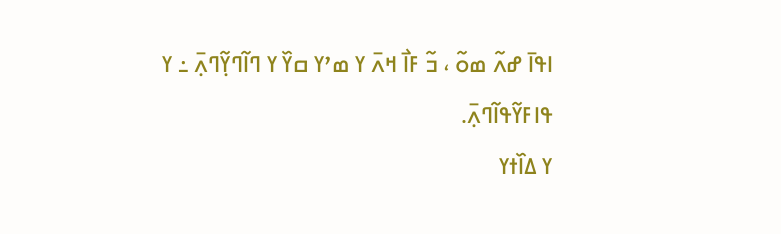ߊߟߊ߫ ߝߍ߬ ߘߋ߬ ، ߏ߬ ߓߊ߯ ߞߍ߫ ߌ ߘߴߌ ߛߌ߰ ߌ ߣߊ߬ߣߌ߲߬ߣߍ߲߫ ߸ ߌ ߟߊߓߌ߬ߟߊ߬ߣߍ߲߫.
ߌ ߡߊ߰ߙߌ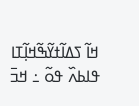ߞߊ߬ ߖߡߊ߬ߙߌ߬ߒ߬ߞߊ߲߬ߠߊ ߟߊߕߍ߰ ߟߋ߬ ߸ ߞߏ߫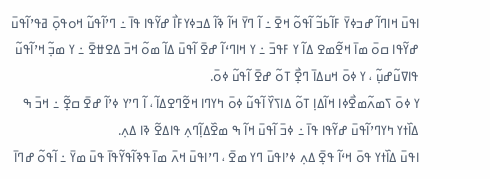ߊߟߎ߫ ߞߊߣߊ߬ ߝߏߦߌ߫ ߓߊ߬ߕߏ߬ ߊ߬ߟߋ߬ ߞߐ߫ ߸ ߊ߬ ߣߌ߫ ߞߊ߬ ߢߊ߬ ߡߏߦߌߓߊ߯ ߝߌ߬ߟߊ ߟߊ߫ ߸ ߣߴߊ߬ߟߎ߬ ߞߋߟߋ߲߫ ߥߟߴߊ߬ߟߎ߫ ߝߌ߬ߟߊ ߛߋ߫ ߘߊ߫ ߞߐ߬ߘߐ ߡߊ߬ ߌ ߓߟߏ߫ ߸ ߌ ߞߊߣߵߊ߬ ߝߐ߫ ߊ߬ߟߎ߫ ߡߊ߬ ߘߋ߬ ߞߏ߫ ߡߐߚߐ߫ ߸ ߌ ߘߏ߲߬ ߞߴߊ߬ߟߎ߬ ߟߊߜߎ߬ߝߎ߲߬ ، ߌ ߦߋ߫ ߞߎߡߊ߫ ߣߐ߲߯ ߠߋ߬ ߝߐ߫ ߊ߬ߟߎ߬ ߦߋ߫.
ߌ ߦߋ߫ ߖߘߍ߬ߘߐ߯ߦߊ ߞߊ߬ߡߊ߲ ߠߋ߬ ߡߊߖߌ߰ ߊ߬ߟߎ߬ ߦߋ߫ ߤߌߣߊ ߞߐ߬ߣߐߡߊ߬ ، ߊ߬ ߣߴߌ ߦߴߊ߬ ߝߐ߫ ߛߐ߲߬ ߸ ߞߏ߫ ߒ ߡߊ߰ߙߌ ߤߌߣߴߊ߬ߟߎ߫ ߝߌ߬ߟߊ ߟߊ߫ ߸ ߦߏ߫ ߊ߬ߟߎ߫ ߞߊ߬ ߒ ߘߐ߰ߡߊ߲߬ߣߍ߲ ߟߊߡߐ߬ ߢߊ ߡߍ߲.
ߊߟߎ߫ ߡߊ߰ߙߌ ߟߋ߫ ߞߵߊ߬ ߟߐ߲߫ ߡߍ߲ ߦߴߊߟߎ߫ ߣߌ ߘߐ߫ ، ߣߴߊߟߎ߫ ߞߍ߫ ߘߊ߫ ߟߢߊ߬ߟߌ߬ߟߊ߫ ߟߎ߫ ߘߌ߫ ߸ ߊ߬ߟߋ߬ ߝߣߊ߫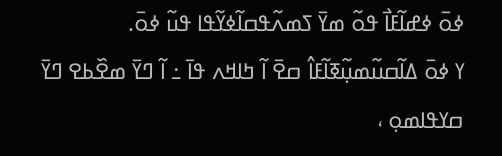ߦߋ߫ ߦߝߊ߬ߓߊ߯ ߟߋ߬ ߘߌ߫ ߖߘߍ߬ߟߛߊ߬ߦߌ߬ߟߊ ߟߎ߬ ߦߋ߫.
ߌ ߦߋ߫ ߡߊ߬ߛߎ߬ߘߎ߲߬ߧߊ߬ߓߊ߮ ߛߐ߫ ߊ߬ ߤߊߞߍ ߟߊ߫ ߸ ߊ߬ ߣߌ߫ ߘߐ߰ߕߐ ߣߌ߫ ߛߌߟߊߘߋ߲ ،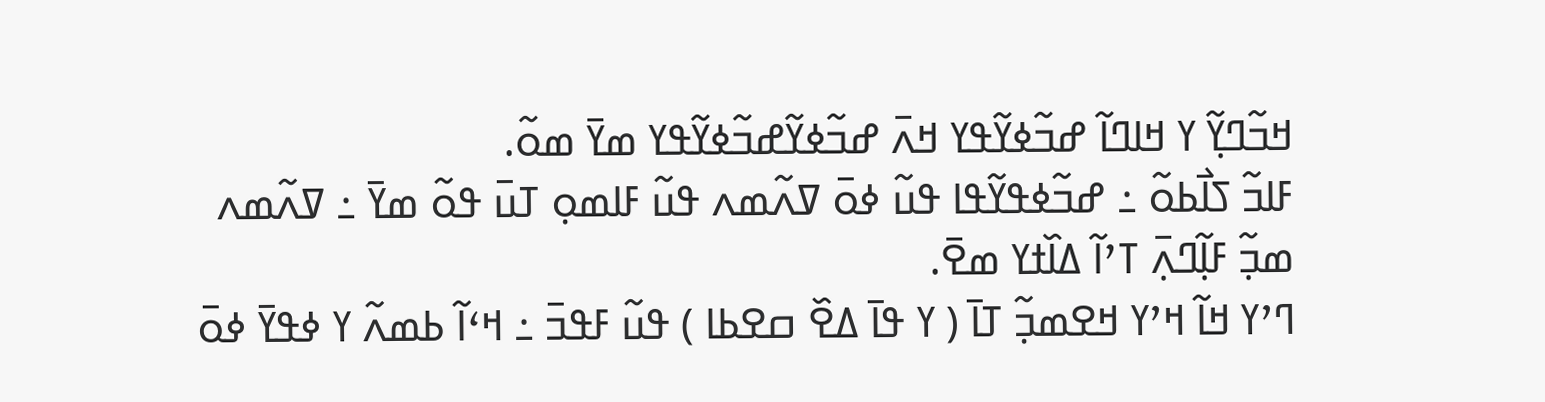ߞߏ߬ߣߌ߲߬ ߌ ߞߊߣߊ߬ ߝߏ߬ߦߌ߬ߟߌ ߞߍ߫ ߝߏ߬ߦߌ߬ߝߏ߬ߦߌ߬ߟߌ ߘߌ߫ ߘߋ߬.
ߓߊߏ߬ ߖߊ߯ߕߋ߬ ߸ ߝߏ߬ߦߟߌ߬ߟߊ ߟߎ߬ ߦߋ߫ ߜߍ߬ߘߍ ߟߎ߬ ߓߊߘߋ߲ ߠߎ߫ ߟߋ߬ ߘߌ߫ ߸ ߜߍ߬ߘߍ ߘߏ߲߬ ߓߊ߲߬ߣߍ߲߫ ߠߴߊ߬ ߡߊ߰ߙߌ ߘߐ߫.
ߣߴߌ ߞߊ߬ ߞߴߌ ߞߐߘߏ߲߬ ߠߊ߫ ( ߌ ߟߊ߫ ߡߐ߰ ߛߐߕߊ ) ߟߎ߬ ߓߟߏ߫ ߸ ߞߵߊ߬ ߕߘߍ߬ ߌ ߦߟߌ߫ ߦߋ߫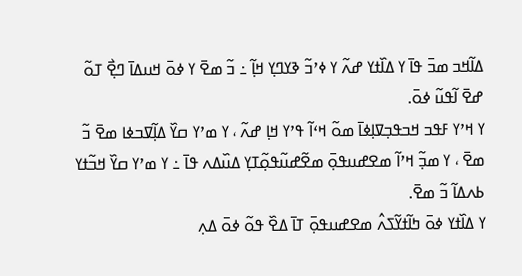ߡߊ߬ߞߏ ߘߏ߫ ߟߊ߫ ߌ ߡߊ߰ߙߌ ߝߍ߬ ߌ ߦߴߏ߬ ߢߌߣߌ߲ ߞߊ߲߬ ߸ ߏ߬ ߘߐ߫ ߌ ߦߋ߫ ߞߎߡߊ߫ ߣߐ߲߯ ߠߋ߬ ߝߐ߫ ߊ߬ߟߎ߬ ߦߋ߫.
ߌ ߞߴߌ ߓߟߏ ߞߏߟߏ߲ߜߊ߲ߦߊ߫ ߘߋ߬ ߞߵߊ߬ ߟߴߌ ߞߊ߲ ߝߍ߬ ، ߌ ߘߴߌ ߛߌ߰ ߡߊ߲߬ߜߏߦߊ ߘߐ߫ ߏ߬ ߘߐ߫ ، ߌ ߘߏ߲߬ ߞߴߊ߬ ߘߐߝߎߟߋ߲߫ ߘߐ߬ߝߎ߬ߟߋ߲߬ߠߌ߲ ߡߎ߰ߡߍ ߟߊ߫ ߸ ߌ ߘߴߌ ߛߌ߰ ߞߏ߬ߙߌ ߕߍߡߊ߬ ߏ߬ ߘߐ߫.
ߌ ߡߊ߰ߙߌ ߦߋ߫ ߤߊ߬ߙߌ߬ߖߍ߮ ߘߐߝߎߟߋ߲߫ ߠߊ߫ ߡߐ߰ ߟߋ߬ ߦߋ߫ ߡߍ߲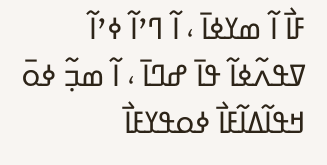ߓߊ߯ ߊ߬ ߘߌߦߊ߫ ، ߊ߬ ߣߴߊ߬ ߦߴߊ߬ ߜߟߍ߬ߦߊ߬ ߟߊ߫ ߝߣߊ߫ ، ߊ߬ ߘߏ߲߬ ߦߋ߫ ߞߟߊ߬ߡߊ߬ߓߊ߯ ߦߋߟߌߓߊ߯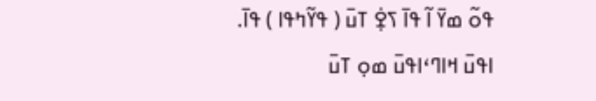ߟߋ߬ ߘߌ߫ ߊ߬ ߟߊ߫ ߖߐ߲߭ ߠߎ߫ ( ߟߌ߬ߤߟߊ ) ߟߊ߫.
ߊߟߎ߫ ߞߊߣߵߊߟߎ߫ ߘߋ߲ ߠߎ߫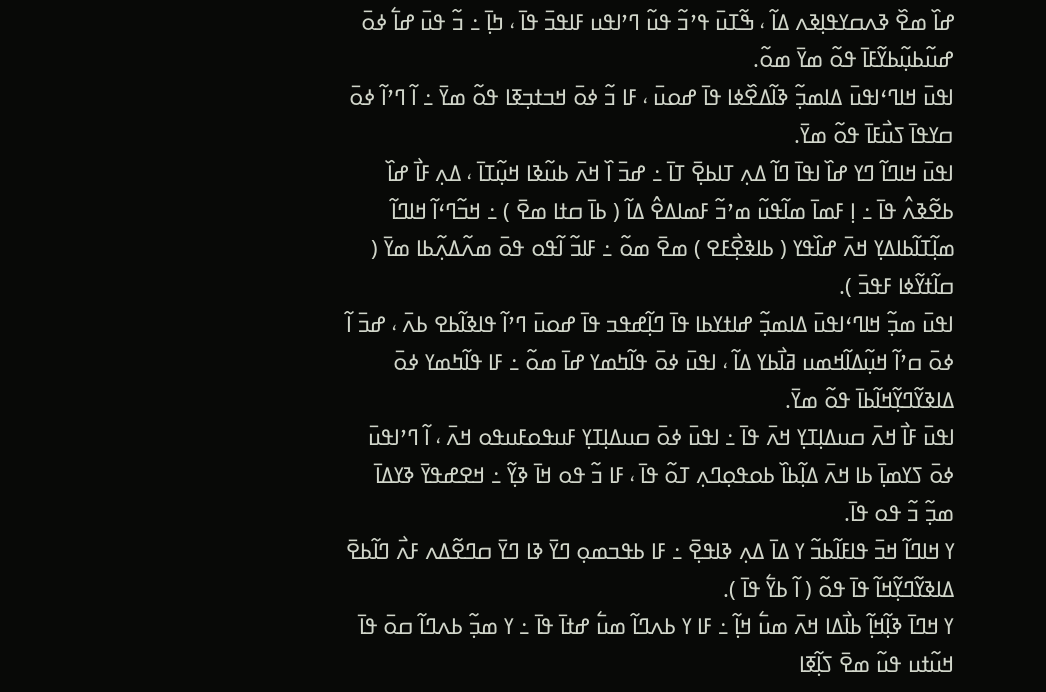ߝߊ߰ ߘߐ߰ ߢߍߛߌߟߊ߲ߢߍ ߡߊ߬ ، ߒ߬ߠߎ߫ ߟߴߏ߬ ߟߎ߬ ߣߴߊߟߎ ߓߊߟߏ߫ ߟߊ߫ ، ߤߊ߲߫ ߸ ߏ߬ ߟߎ߫ ߝߊ߱ ߦߋ߫ ߝߎ߬ߕߎ߲߬ߕߌ߬ߓߊ߫ ߟߋ߬ ߘߌ߫ ߘߋ߬.
ߊߟߎ߫ ߞߊߣߵߊߟߎ߫ ߡߊߘߏ߲߬ ߢߊ߬ߡߐ߰ߦߊ ߟߊ߫ ߝߋߎ߫ ، ߓߊ ߏ߬ ߦߋ߫ ߞߏߙߏ߲ߧߊ ߟߋ߬ ߘߌ߫ ߸ ߊ߬ ߣߴߊ߬ ߦߋ߫ ߛߌߟߊ߫ ߖߎ߯ߓߊ߫ ߟߋ߬ ߘߌ߫.
ߊߟߎ߫ ߞߊߣߊ߬ ߣߌ ߝߊ߰ ߊߟߊ߫ ߣߊ߬ ߡߍ߲ ߠߊߕߐ߲߫ ߠߊ߫ ߸ ߝߏ߫ ߊ߰ ߞߍ߫ ߕߎ߬ߢߊ ߞߎ߲߬ߠߊ߫ ، ߡߍ߲ ߓߊ߯ ߝߊ߰ ߕߐ߬ߢߍ߮ ߟߊ߫ ߸ ߊ߲ ߓߘߊ߫ ߘߊ߬ߟߎ߬ ߘߴߏ߬ ߓߘߊߡߐ߮ ߡߊ߬ ( ߕߊ߫ ߛߙߊ ߘߐ߫ ) ߸ ߞߏ߬ߣߵߊ߬ ߞߊߣߊ߬ ߘߊ߲߬ߠߊ߬ߕߊߡߌ߲ ߞߍ߫ ߝߊ߰ߟߌ ( ߕߊߢߐ߲߯ߓߐ ) ߘߐ߫ ߘߋ߬ ߸ ߓߊߏ߬ ߊ߬ߟߋ ߟߋ߫ ߘߍ߬ߡߍ߲߬ߕߊ ߘߌ߫ ( ߛߊ߬ߙߌ߬ߦߊ ߓߟߏ߫ ).
ߊߟߎ߫ ߘߏ߲߬ ߞߊߣߵߊߟߎ߫ ߡߊߘߏ߲߬ ߝߊߙߌߕߊ ߟߊ߫ ߣߊ߲߬ߝߟߏ ߟߊ߫ ߝߋߎ߫ ߣߴߊ߬ ߟߊߢߊ߬ߕߐ ߕߍ߫ ، ߝߏ߫ ߊ߬ ߦߋ߫ ߛߴߊ߬ ߞߎ߲߬ߡߊ߬ߞߘߎ ߥߊ߯ߕߌ ߡߊ߬ ، ߊߟߎ߫ ߦߋ߫ ߟߊ߬ߤߘߌ ߝߊ߫ ߘߋ߬ ߸ ߓߊ ߟߊ߬ߤߘߌ ߦߋ߫ ߡߊߢߌ߬ߣߌ߲߬ߞߊ߬ߕߊ߫ ߟߋ߬ ߘߌ߫.
ߊߟߎ߫ ߓߊ߯ ߞߍ߫ ߛߎߡߊ߲ߠߌ߲ ߞߍ߫ ߟߊ߫ ߸ ߊߟߎ߫ ߦߋ߫ ߛߎߡߊ߲ߠߌ߲ ߓߎߟߋߓߎߟߋ ߞߍ߫ ، ߊ߬ ߣߴߊߟߎ߫ ߦߋ߫ ߖߌߘߊ߲߫ ߕߊ ߞߍ߫ ߡߊ߲߬ߕߊ߰ ߕߋߟߋ߲ߣߍ߲ ߠߋ߬ ߟߊ߫ ، ߓߊ ߏ߬ ߟߋ ߞߊ߫ ߢߌ߲߬ ߸ ߞߐߝߟߌ߫ ߢߌߡߊ߫ ߘߏ߲߬ ߏ߬ ߟߋ ߟߊ߫.
ߌ ߞߊߣߊ߬ ߞߏ߫ ߟߊߓߊ߬ߕߏ߬ ߌ ߡߊ߫ ߡߍ߲ ߢߊߟߐ߲߫ ߸ ߓߊ ߕߟߏߘߋ߲ ߣߌ߫ ߢߊ ߣߌ߫ ߛߣߐ߬ߡߍ ߓߍ߯ ߣߊ߬ߕߐ߫ ߡߊߢߌ߬ߣߌ߲߬ߞߊ߬ ߟߊ߫ ߟߋ߬ ( ߊ߬ ߕߌ߱ ߟߊ߫ ).
ߌ ߞߣߊ߫ ߢߊ߲߬ߞߊ߲߬ ߕߊ߯ߡߊ ߞߍ߫ ߘߎ߱ ߞߊ߲߬ ߸ ߓߊ ߌ ߕߍߣߊ߬ ߘߎ߱ ߝߙߊ߫ ߟߊ߫ ߸ ߌ ߘߏ߲߬ ߕߍߣߊ߬ ߛߋ߫ ߟߊ߫ ߞߎ߬ߙߎ ߟߎ߬ ߘߐ߫ ߖߊ߲߬ߧߊ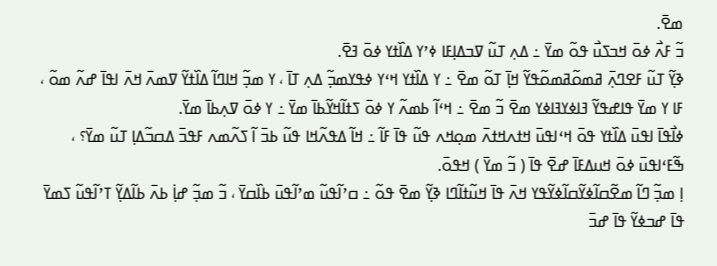ߘߐ߫.
ߏ߬ ߓߍ߯ ߦߋ߫ ߞߏߖߎ߯ ߟߋ߬ ߘߌ߫ ߸ ߡߍ߲ ߠߎ߬ ߜߏߡߊ߲ߓߊ ߦߴߌ ߡߊ߰ߙߌ ߦߋ߫ ߔߐ߫.
ߢߌ߲߬ ߠߎ߬ ߓߐߣߍ߲߫ ߥߘߋ߬ߥߘߋ߬ߟߌ߬ ߞߊ߲߫ ߠߋ߬ ߘߐ߫ ߸ ߌ ߡߊ߰ߙߌ ߞߵߌ ߦߟߌߘߏ߲߬ ߡߍ߲ ߠߊ߫ ، ߌ ߘߏ߲߬ ߞߊߣߊ߬ ߡߊ߰ߙߌ߬ ߜߘߍ߫ ߞߍ߫ ߊߟߊ߫ ߝߍ߬ ߘߋ߬ ، ߓߊ ߌ ߘߌ߫ ߟߊߝߟߌ߬ ߔߊߦߌߔߊߦߌ ߘߐ߫ ߏ߬ ߘߐ߫ ߸ ߞߵߊ߬ ߕߘߍ߬ ߌ ߦߋ߫ ߖߙߊ߬ߞߌ߬ߕߊ߫ ߘߌ߫ ߸ ߌ ߦߋ߫ ߜߍ߲ߕߊ߫ ߘߌ߫.
ߦߊ߯ߟߊ߫ ߊߟߎ߫ ߡߊ߰ߙߌ ߟߋ߫ ߞߵߊߟߎ߫ ߞߙߍߞߙߍ߫ ߘߋ߲ߞߍ ߟߎ߬ ߟߊ߫ ߓߊ߬ ߸ ߞߊ߬ ߡߟߍ߬ߞߊ ߟߎ߬ ߕߏ߫ ߊ߬ ߖߍ߬ߘߍ ߓߟߏ߫ ߡߛߏ߬ߡߊ߲ ߠߎ߬ ߘߌ߫؟ ، ߒ߬ߓߵߊߟߎ߫ ߦߋ߫ ߞߎߡߓߊ߫ ߝߐ߫ ߟߊ߫ ( ߏ߬ ߘߌ߫ ) ߞߟߋ߫.
ߊ߲ ߘߏ߲߬ ߣߊ߬ ߘߐ߬ߛߊ߬ߦߌ߬ߛߊ߬ߦߌ߬ߟߌ ߞߍ߫ ߟߊ߫ ߞߎ߬ߙߊ߬ߣߊ ߢߌ߲߬ ߘߐ߫ ߟߋ߬ ߸ ߛߴߊ߬ߟߎ߬ ߘߴߊ߬ߟߎ߫ ߕߊ߰ߛߌ߫ ، ߏ߬ ߘߏ߲߬ ߝߊ߲߭ ߕߍ߫ ߕߊ߬ߡߌ߲߬ ߠߴߊ߬ߟߎ߬ ߖߘߌ߫ ߟߊ߫ ߝߏߦߌ߬ ߟߊ߫ ߝߏ߫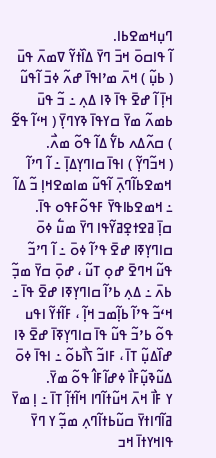ߣߎ߲ߞߘߐߕߊ.
ߊ߬ ߟߊߛߋ߫ ߞߏ߫ ߣߌ߫ ߡߊ߰ߙߌ߬ ߜߘߍ߫ ߟߎ߫ ( ߕߎ߲߬ ) ߞߍ߫ ߘߴߊߟߊ߫ ߝߍ߬ ߦߏ߫ ߊ߬ߟߎ߬ ߞߊ߲߫ ߊ߬ ߝߐ߫ ߟߊ߫ ߢߊ ߡߍ߲ ߸ ߏ߬ ߟߎ߫ ߕߘߍ߬ ߘߌ߫ ߛߌߟߊ߫ ߢߌߣߌ߲߫ ( ߞߵߊ߬ ߟߐ߬ ) ߛߍ߬ߡߍ ߕߌ߱ ߡߊ߬ ߟߋ߬ ߘߍ߯.
( ߞߏ߬ߣߌ߲߬ ) ߊߟߊ߫ ߛߊߣߌ߲ߡߊ߲߫ ߸ ߊ߬ ߣߴߊ߬ ߞߘߐߕߊ߬ߣߍ߲߫ ߊ߬ߟߎ߬ ߘߊߘߐߞߊ߲ ߏ߬ ߡߊ߬ ߸ ߞߘߐߕߊߟߌ߫ ߓߟߋ߬ߓߟߋ ߟߊ߫.
ߛߊ߲߫ ߥߐߙߐ߲ߥߌ߬ߟߊ ߣߌ߫ ߘߎ߱ ߦߋ߫ ߛߊߣߌ߲ߧߊ ߝߐ߫ ߟߴߊ߬ ߦߋ߫ ߸ ߊ߬ ߣߴߏ߬ ߟߎ߬ ߞߣߐ߫ ߝߋ߲ ߠߎ߬ ، ߝߋ߲߫ ߛߌ߫ ߘߏ߲߬ ߕߍ߫ ߸ ߡߍ߲ ߕߴߊ߬ ߛߊߣߌ߲ߧߊ ߝߐ߫ ߟߊ߫ ߸ ߞߵߏ߬ ߟߴߊ߬ ߕߊ߲߬ߘߏ ߞߊ߲߬ ، ߓߊ߬ߙߌ߬ ߊߟߎ ߟߋ߬ ߕߴߏ߬ ߟߎ߬ ߟߊ߫ ߛߊߣߌ߲ߧߊ߫ ߝߐ߫ ߢߊ ߝߊ߰ߡߎ߲߬ ߠߊ߫ ، ߓߊߏ߬ ߖߊ߯ߕߋ߬ ߸ ߊߟߊ߫ ߦߋ߫ ߡߎ߬ߢߎ߲߬ߓߊ߯ ߦߝߊ߬ߓߊ߮ ߟߋ߬ ߘߌ߫.
ߌ ߓߊ߯ ߞߍ߫ ߞߎ߬ߙߊ߬ߣߊ ߞߊ߬ߙߊ߲߬ ߠߊ߫ ߸ ߊ߲ ߘߌ߫ ߥߊ߬ߣߊߙߌ߫ ߛߎ߬ߕߙߊ߬ߣߍ߲ ߘߏ߲߬ ߌ ߣߌ߫ ߟߊߞߌߙߊ߫ ߞߏ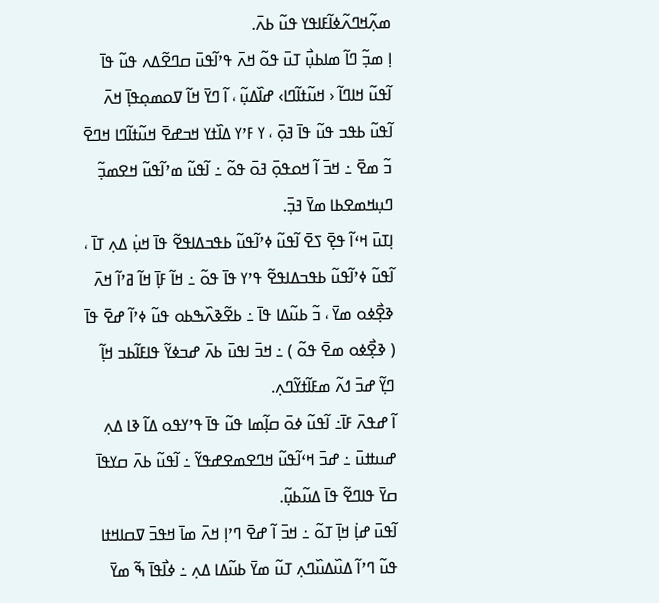ߘߍ߲߬ߞߣߍ߬ߦߊ߬ߓߊߟߌ ߟߎ߬ ߕߍ߫.
ߊ߲ ߘߏ߲߬ ߣߊ߬ ߘߊߕߎ߲߯ ߠߎ߫ ߟߋ߬ ߞߍ߫ ߟߴߊ߬ߟߎ߫ ߛߣߐ߬ߡߍ ߟߎ߬ ߟߊ߫ ߊ߬ߟߎ߬ ߞߊߣߊ߬ ‹ ߞߎ߬ߙߊ߬ߣߊ› ߝߊ߰ߡߎ߲߬ ، ߊ߬ ߣߌ߫ ߞߊ߬ ߜߋߘߋ߲ߟߊ߲߫ ߞߍ߫ ߊ߬ߟߎ߬ ߕߟߏ ߟߎ߬ ߟߊ߫ ߔߋ߲߫ ، ߌ ߓߴߌ ߡߊ߰ߙߌ ߞߏߝߐ߫ ߞߎ߬ߙߊ߬ߣߊ ߞߣߐ߫ ߏ߬ ߘߐ߫ ߸ ߞߏ߫ ߊ߬ ߞߋߟߋ߲߫ ߔߋ߫ ߟߋ߬ ߸ ߊ߬ߟߎ߬ ߘߴߊ߬ߟߎ߬ ߞߐߘߏ߲߬ ߣߎ߲ߞߘߐߕߊ ߘߌ߫ ߔߏ߲߫.
ߊ߲ߠߎ߫ ߞߵߊ߬ ߟߐ߲߫ ߖߐ߫ ߊ߬ߟߎ߬ ߦߴߊ߬ߟߎ߬ ߕߟߏߡߊߟߐ߬ ߟߊ߫ ߞߎ߲߭ ߡߍ߲ ߠߊ߫ ، ߊ߬ߟߎ߬ ߦߴߊ߬ߟߎ߬ ߕߟߏߡߊߟߐ߬ ߟߴߌ ߟߊ߫ ߟߋ߬ ߸ ߞߊ߬ ߓߊ߲߫ ߞߊ߬ ߥߴߊ߬ ߞߍ߫ ߢߐ߲߯ߦߋ ߘߌ߫ ، ߏ߬ ߕߎ߬ߡߊ ߟߊ߫ ߸ ߕߐ߬ߢߍ߰ߒߕߋ ߟߎ߬ ߦߴߊ߬ ߝߐ߫ ߟߊ߫ ( ߢߐ߲߯ߦߋ ߘߐ߫ ߟߋ߬ ) ߸ ߞߏ߫ ߊߟߎ߫ ߕߍ߫ ߝߏߦߌ߬ ߟߊߓߊ߬ߕߏ ߞߊ߲߬ ߣߌ߲߬ ߝߏ߫ ߗߍ߬ ߘߓߊ߬ߙߌ߬ߣߍ߲.
ߊ߬ ߝߟߍ߫ ߓߊ߫߸ ߊ߬ߟߎ߬ ߦߋ߫ ߛߊ߲߬ߘߊ ߟߎ߬ ߟߊ߫ ߟߴߌߟߋ ߡߊ߬ ߢߊ ߡߍ߲ ߝߎߚߎ߫ ߸ ߝߏ߫ ߞߵߊ߬ߟߎ߬ ߞߣߐߘߐߝߟߌ߬ ߸ ߊ߬ߟߎ߬ ߕߍ߫ ߛߌߟߊ߫ ߛߌ߫ ߟߊߣߐ߬ ߟߊ߫ ߡߎ߬ߕߎ߲߬.
ߊ߬ߟߎ߫ ߝߊ߲߭ ߞߊ߲߫ ߠߋ߬ ߸ ߞߏ߫ ߊ߬ ߝߐ߫ ߣߴߊ߲ ߞߍ߫ ߘߊ߫ ߞߟߏ߫ ߜߛߊߞߙߊ ߟߎ߬ ߣߴߊ߬ ߡߎ߰ߡߎ߰ߣߍ߲ ߠߎ߬ ߘߌ߫ ߕߎ߬ߡߊ ߡߍ߲ ߸ ߦߊ߯ߟߊ߫ ߒ߬ ߘߌ߫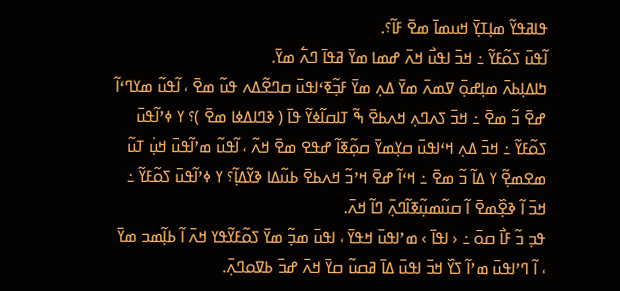ߟߊߥߟߌ߬ ߘߊ߲ߠߌ߲߫ ߞߎߘߊ߫ ߘߐ߫ ߓߊ߬؟.
ߊ߬ߟߎ߫ ߖߋ߬ߓߌ߬ ߸ ߞߏ߫ ߊߟߎ߯ ߞߍ߫ ߝߘߊ ߘߌ߫ ߥߟߊ߫ ߣߍ߱ ߘߌ߫.
ߤߊߡߊ߲ߕߍ߫ ߘߊ߲ߝߋ߲߫ ߜߘߍ߫ ߘߌ߫ ߡߍ߲ ߘߌ߫ ߓߏ߲߬ߧߵߊߟߎ߫ ߛߣߐ߬ߡߍ ߟߎ߬ ߘߐ߫ ، ߊ߬ߟߎ߬ ߘߌߣߵߊ߬ ߝߐ߫ ߏ߬ ߘߐ߫ ߸ ߞߏ߫ ߖߍߣߍ߲ ߞߍߕߐ߫ ߒ߬ ߠߊߛߊ߬ߦߌ߬ ߟߊ߫ ( ߢߣߊߡߦߊ ߘߐ߫ )؟ ߌ ߦߴߊ߬ߟߎ߫ ߖߋ߬ߓߌ߬ ߸ ߞߏ߫ ߡߍ߲ ߞߵߊߟߎ߫ ߛߌ߲ߘߌ߫ ߛߋ߲߬ߧߊ߬ ߝߟߐ ߘߐ߫ ߞߍ߬ ، ߊ߬ߟߎ߬ ߘߴߊ߬ߟߎ߫ ߞߎ߲߭ ߠߎ߬ ߘߐߘߐ߲߬ ߌ ߡߊ߬ ߏ߬ ߘߐ߫ ߸ ߞߵߊ߬ ߝߐ߫ ߞߴߏ߬ ߞߍߕߐ߫ ߕߎ߬ߡߊ ߢߌ߬ߡߊ߲߬؟ ߌ ߦߴߊ߬ߟߎ߫ ߖߋ߬ߓߌ߬ ߸ ߞߏ߫ ߊ߬ ߢߐ߲߰ߘߐ߫ ߊ߬ ߛߎ߬ߘߎ߲߬ߧߊ߬ߣߍ߲߫ ߣߊ߬ ߞߍ߫.
ߟߏ߲ ߏ߬ ߓߊ߯ ߛߋ߫ ߸ ‹ ߊߟߊ߫ › ߘߴߊߟߎ߫ ߞߟߌ߫ ، ߊߟߎ߫ ߘߏ߲߬ ߘߌ߫ ߖߋ߬ߓߌ߬ߟߌ ߞߍ߫ ߊ߬ ߕߊ߲߬ߘߏ ߘߌ߫ ، ߊ߬ ߣߴߊߟߎ߫ ߘߴߊ߬ ߖߌ߰ ߞߏ߫ ߊߟߎ߫ ߡߊ߫ ߥߛߎ߬ ߛߌ߫ ߞߍ߫ ߝߏ߫ ߕߜߋߣߍ߲߫.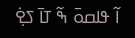ߊ߬ ߟߊߛߋ߫ ߒ߬ ߠߊ߫ ߖߐ߲߭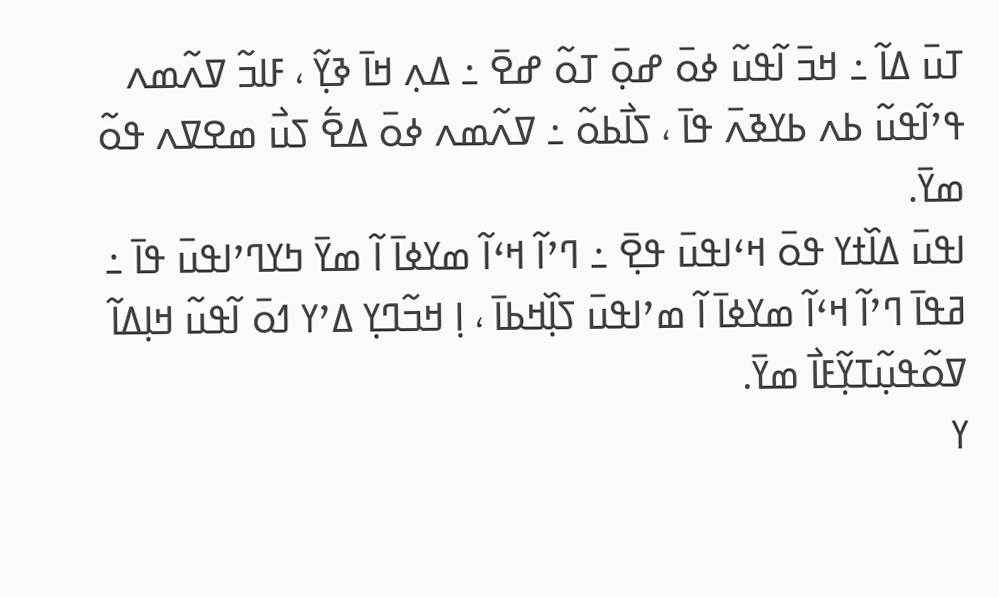ߠߎ߫ ߡߊ߬ ߸ ߞߏ߫ ߊ߬ߟߎ߬ ߦߋ߫ ߝߋ߲߫ ߠߋ߬ ߝߐ߫ ߸ ߡߍ߲ ߞߊ߫ ߢߌ߲߬ ، ߓߊߏ߬ ߜߍ߬ߘߍ ߟߴߊ߬ߟߎ߬ ߕߍ ߕߌߢߍ߫ ߟߊ߫ ، ߖߊ߯ߕߋ߬ ߸ ߜߍ߬ߘߍ ߦߋ߫ ߡߐ߱ ߖߎ߯ ߘߐߜߍ ߟߋ߬ ߘߌ߫.
ߊߟߎ߫ ߡߊ߰ߙߌ ߟߋ߫ ߞߵߊߟߎ߫ ߟߐ߲߫ ߸ ߣߴߊ߬ ߞߵߊ߬ ߘߌߦߊ߫ ߊ߬ ߘߌ߫ ߤߌߣߴߊߟߎ߫ ߟߊ߫ ߸ ߥߟߊ߫ ߣߴߊ߬ ߞߵߊ߬ ߘߌߦߊ߫ ߊ߬ ߘߴߊߟߎ߫ ߖߊ߲߰ߞߕߊ߫ ، ߊ߲ ߞߏ߬ߣߌ߲ ߡߴߌ ߗߋ߫ ߊ߬ߟߎ߬ ߞߊ߲ߡߊ߬ ߜߋ߬ߟߎ߲߬ߠߌ߲߬ߓߊ߯ ߘߌ߫.
ߌ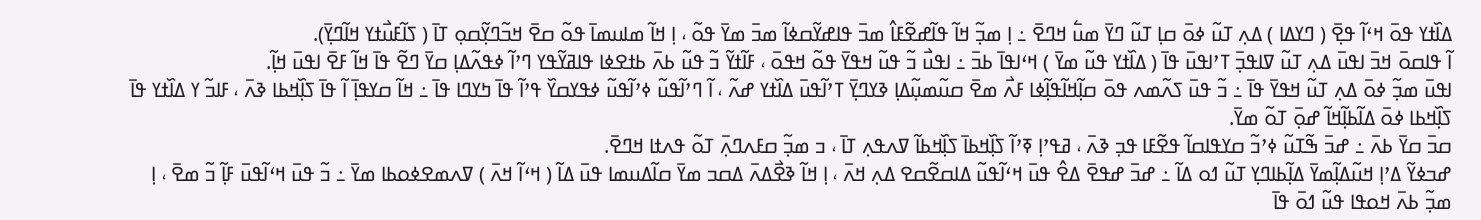ߡߊ߰ߙߌ ߟߋ߫ ߞߵߊ߬ ߟߐ߲߫ ( ߣߌߡߊ ) ߡߍ߲ ߠߎ߬ ߦߋ߫ ߛߊ߲ ߠߎ߬ ߣߌ߫ ߘߎ߱ ߞߣߐ߫ ߸ ߊ߲ ߘߏ߲߬ ߞߊ߬ ߟߊ߬ߝߐ߬ߓߊ߮ ߘߏ߫ ߟߊߝߌ߬ߛߦߊ߬ ߘߏ߫ ߘߌ߫ ߟߋ߬ ، ߊ߲ ߞߊ߬ ߘߊߎߘߊ߫ ߟߋ߬ ߛߐ߫ ߞߏ߬ߣߌ߲߬ߛߋ߲ ߠߊ߫ ( ߖߊ߬ߓߎ߯ߙߌ ߞߊ߬ߣߌ߲߫).
ߊ߬ ߟߊߛߋ߫ ߞߏ߫ ߊߟߎ߫ ߡߍ߲ ߠߎ߬ ߜߊߟߏ߲߫ ߠߴߊߟߎ߫ ߟߊ߫ ( ߡߊ߰ߙߌ ߟߎ߬ ߘߌ߫ ) ߞߵߊߟߊ߫ ߕߏ߫ ߸ ߊߟߎ߯ ߏ߬ ߟߎ߬ ߞߟߌ߫ ߟߋ߬ ߞߟߋ߫ ، ߓߊ߬ߙߌ߬ ߏ߬ ߟߎ߬ ߕߍ߫ ߕߙߐߦߊ ߟߊߥߌ߬ߟߌ ߣߴߊ߬ ߦߟߍ߬ߡߊ߲ ߛߌ߫ ߣߐ߬ ߟߊ߫ ߞߊ߬ ߓߐ߫ ߊߟߎ߫ ߞߊ߲߬.
ߊߟߎ߫ ߘߏ߲߬ ߦߋ߫ ߡߍ߲ ߠߎ߬ ߞߟߌ߫ ߟߊ߫ ߸ ߏ߬ ߟߎ߫ ߖߍ߬ߘߍ ߟߋ߫ ߛߊ߲߬ߞߊ߬ߟߊ߲߬ߦߊ ߓߍ߯ ߘߐ߫ ߛߎ߬ߘߎ߲߬ߡߊ߲ ߢߌߣߌ߲߫ ߠߴߊ߬ߟߎ߫ ߡߊ߰ߙߌ ߝߍ߬ ، ߊ߬ ߣߴߊ߬ߟߎ߬ ߦߴߊ߬ߟߎ߬ ߦߟߌߛߌ߰ ߟߴߊ߬ ߟߊ߫ ߤߌߣߊ ߟߊ߫ ߸ ߞߊ߬ ߛߌߟߊ߲߫ ߊ߬ ߟߊ߫ ߖߊ߲߰ߞߕߊ ߢߍ߫ ، ߓߊߏ߬ ߌ ߡߊ߰ߙߌ ߟߊ߫ ߖߊ߲߰ߞߕߊ ߦߋ߫ ߡߊ߬ߕߊ߲߬ߞߊ߬ ߝߋ߲߫ ߠߋ߬ ߘߌ߫.
ߛߏ߫ ߛߌ߫ ߕߍ߫ ߸ ߝߏ߫ ߒ߬ߠߎ߬ ߦߴߏ߬ ߛߌߟߊߛߊ߬ ߟߐ߬ߓߊ ߟߏ߲ ߢߍ߫ ، ߥߟߴߊ߲ ߧߴߊ߬ ߖߊ߲߰ߞߕߊ߫ ߖߊ߲߰ߞߕߊ߬ ߜߍߟߍ߲ ߠߊ߫ ، ߏ ߘߏ߲߬ ߛߓߍߣߍ߲߫ ߠߋ߬ ߟߍߙߊ ߞߣߐ߫.
ߝߏߦߌ߬ ߡߴߊ߲ ߞߎ߬ߡߊ߲߬ߘߌ߫ ߡߊ߲߬ߕߊߣߌ߲ ߠߎ߬ ߗߋ ߡߊ߬ ߸ ߝߏ߫ ߝߟߐ߫ ߡߐ߮ ߟߎ߫ ߞߵߊ߬ߟߎ߬ ߡߊߛߐ߬ߛߐ ߡߍ߲ ߞߍ߫ ، ߊ߲ ߞߊ߬ ߢߐ߯ߡߍ߫ ߡߛߏ ߘߌ߫ ߛߊ߬ߡߎߘߊ ߟߎ߫ ߡߊ߬ ( ߞߵߊ߬ ߞߍ߫ ) ߜߍߘߐߦߋߕߊ ߘߌ߫ ߸ ߏ߬ ߟߎ߫ ߞߵߊ߬ߟߎ߫ ߓߊ߲߬ ߏ߬ ߘߐ߫ ، ߊ߲ ߘߏ߲߬ ߕߍ߫ ߞߋߟߊ ߟߎ߬ ߗߋ߫ ߟߊ߫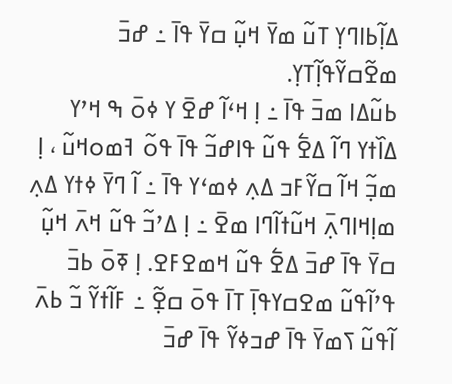ߡߊ߲߬ߕߊߣߌ߲ ߠߎ߬ ߘߌ߫ ߞߎ߲߬ ߛߌ߫ ߟߊ߫ ߸ ߝߏ߫ ߘߐ߬ߛߌ߬ߟߊ߲߬ߠߌ߲.
ߕߎ߬ߡߊ ߘߏ߫ ߟߊ߫ ߸ ߊ߲ ߞߵߊ߬ ߝߐ߫ ߌ ߦߋ߫ ߒ ߞߴߌ ߡߊ߰ߙߌ ߣߊ߬ ߡߐ߱ ߟߎ߬ ߟߊߝߏ߬ ߟߊ߫ ߟߋ߬ ߔߘߋߞߎ߬ ، ߊ߲ ߘߏ߲߬ ߞߊ߬ ߛߌ߬ߓߏ ߡߍ߲ ߦߘߵߌ ߟߊ߫ ߸ ߊ߬ ߣߌ߫ ߦߙߌ ߡߍ߲ ߘߊ߲ߞߊߣߍ߲߫ ߞߎ߬ߙߊ߬ߣߊ ߘߐ߫ ߸ ߊ߲ ߡߴߏ߬ ߟߎ߬ ߞߍ߫ ߞߎ߲߬ ߛߌ߫ ߟߊ߫ ߝߏ߫ ߡߐ߱ ߟߎ߬ ߞߘߐߓߐ. ߊ߲ ߧߋ߫ ߕߏ߫ ߟߴߊ߬ߟߎ߬ ߘߐߛߌߟߊ߲߫ ߠߊ߫ ߟߋ߫ ߛߐ߲߬ ߸ ߓߊ߬ߙߌ߬ ߏ߬ ߕߍ߫ ߊ߬ߟߎ߬ ߖߘߌ߫ ߟߊ߫ ߝߏߦߌ߬ ߟߊ߫ ߝߏ߫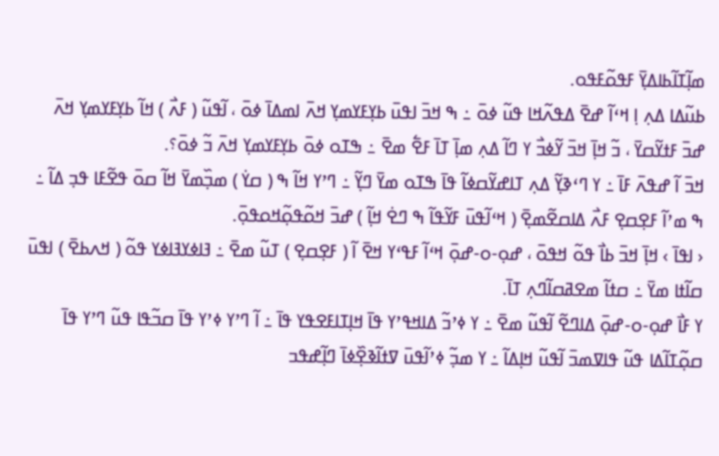ߘߊ߲߬ߠߊ߬ߕߊߡߌ߲߫ ߓߟߋ߬ߓߟߋ.
ߕߎ߬ߡߊ ߡߍ߲ ߊ߲ ߞߵߊ߬ ߝߐ߫ ߡߟߍ߬ߞߊ ߟߎ߬ ߦߋ߫ ߸ ߒ ߞߏ߫ ߊߟߎ߫ ߕߌ߲ߓߌߘߌ߲ ߞߍ߫ ߊߘߡߊ߫ ߦߋ߫ ، ߊ߬ߟߎ߬ ( ߓߍ߯ ) ߞߊ߬ ߕߌ߲ߓߌߘߌ߲ ߞߍ߫ ߝߏ߫ ߓߙߌ߬ߛߌ߫ ، ߏ߬ ߞߊ߲߫ ߞߏ߫ ߌ߬ߦߏ߯ ߌ ߣߊ߬ ߡߍ߲ ߘߊ߲߫ ߠߊ߫ ߓߐ߱ ߘߐ߫ ߸ ߒߠߋ ߦߋ߫ ߕߌ߲ߓߌߘߌ߲ ߞߍ߫ ߏ߬ ߦߋ߫؟.
ߞߏ߫ ߊ߬ ߝߟߍ߫ ߓߊ߫ ߸ ߌ ߣߵߢߌ߲߬ ߡߍ߲ ߠߊߝߌ߬ߛߦߊ߬ ߟߊ߫ ߒߠߋ ߘߌ߫ ߣߌ߲߬ ߸ ߣߴߌ ߞߊ߬ ߒ ( ߛߌ߭ ) ߘߏ߲߰ߘߌ߫ ߞߊ߬ ߛߋ߫ ߟߐ߬ߓߊ ߟߏ߲ ߡߊ߬ ߸ ߒ ߘߴߊ߬ ߓߐ߲ߛߐ߲ ߓߍ߯ ߡߊߛߐ߬ߘߐ߲߫ ( ߞߵߊ߬ߟߎ߫ ߓߌ߬ߟߊ߬ ߒ ߣߐ߭ ߞߊ߲߬ ) ߝߏ߫ ߞߋ߬ߟߋ߲߬ߞߋߟߋ߲߫.
‹ ߊߟߊ߫ › ߞߊ߲߫ ߞߏ߫ ߕߊ߯ ߟߋ߬ ߞߟߋ߫ ، ߝߋ߲-ߋ-ߝߋ߲߫ ߞߵߊ߬ ߓߟߵߌ ߞߐ߫ ߊ߬ ( ߓߐ߲ߛߐ߲ ) ߠߎ߬ ߘߐ߫ ߸ ߔߊߦߌߔߊߦߌ ߟߋ߬ ( ߞߍߕߐ߫ ) ߊߟߎ߫ ߛߊ߬ߙߊ ߘߌ߫ ߸ ߛߙߊ߬ ߘߐߥߛߊ߬ߣߍ߲ ߠߊ߫.
ߌ ߓߊ߯ ߝߋ߲-ߋ-ߝߋ߲߫ ߡߊߣߐ߬ ߊ߬ߟߎ߬ ߘߐ߫ ߸ ߌ ߦߴߏ߬ ߡߊߞߟߴߌ ߟߊ߫ ߞߊ߲ߠߊߓߐߟߌ ߟߊ߫ ߸ ߊ߬ ߣߴߌ ߦߴߌ ߟߊ߫ ߛߏ߬ߟߊ ߟߎ߬ ߣߴߌ ߟߊ߫ ߛߋ߲߬ߠߊ߬ߡߊ ߟߎ߬ ߟߊߜߘߏ߫ ߊ߬ߟߎ߬ ߞߊ߲ߡߊ߬ ߸ ߌ ߘߏ߲߬ ߦߴߊ߬ߟߎ߫ ߜߙߊ߬ߢߐ߲߰ߦߊ߫ ߣߊ߲߬ߝߟߏ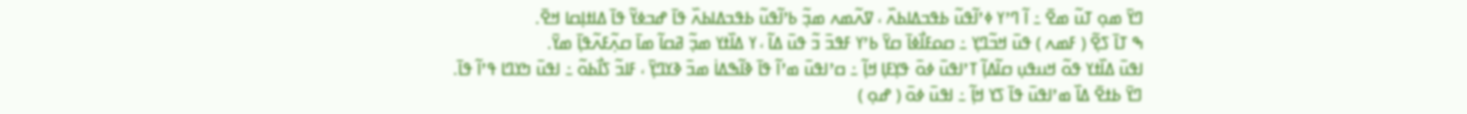ߣߌ߫ ߘߋ߲ ߠߎ߬ ߘߐ߫ ߸ ߊ߬ ߣߴߌ ߦߴߊ߬ߟߎ߬ ߕߟߏߡߊߕߍ߰ ، ߜߍ߬ߘߍ ߘߏ߲߬ ߕߴߊ߬ߟߎ߬ ߕߟߏߡߊߕߍ߰ ߟߊ߫ ߝߏߦߌ߬ ߟߊ߫ ߡߊߙߊ߲ߛߊ ߞߐ߫.
ߒ ߠߊ߫ ߖߐ߲߬ ( ߓߘߍ ) ߟߎ߫ ߞߏ߬ߣߌ߲ ߸ ߛߋߓߊ߯ߦߊ߫ ߛߌ߫ ߕߴߌ ߓߟߏ߫ ߏ߬ ߟߎ߫ ߡߊ߬ ، ߌ ߡߊ߰ߙߌ ߘߏ߲߬ ߥߛߊ߬ ߘߊ߫ ߛߍ߲߬ߓߍ߬ߟߊ߲߫ ߘߌ߫.
ߊߟߎ߫ ߡߊ߰ߙߌ ߟߋ߬ ߞߎߟߎ߲ ߛߊ߬ߡߊ߲߬ ߠߴߊߟߎ߫ ߦߋ߫ ߟߌ߲ߓߊ߲ ߞߊ߲߬ ߸ ߛߴߊߟߎ߫ ߘߴߊ߬ ߟߊ߫ ߢߊ߬ߒߡߊ߭ ߘߏ߫ ߢߌߣߌ߲߫ ، ߓߊߏ߬ ߖߊ߯ߕߋ߬ ߸ ߊߟߎ߫ ߤߌߣߊ ߟߴߊ߬ ߟߊ߫.
ߣߌ߫ ߕߙߐ߫ ߡߊ߰ ߘߴߊߟߎ߫ ߟߊ߫ ߖߌ ߞߊ߲߬ ߸ ߊߟߎ߫ ߦߋ߫ ( ߝߋ߲ )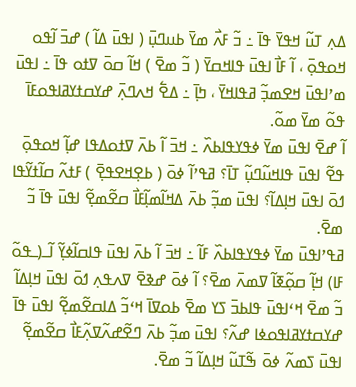ߡߍ߲ ߠߎ߬ ߞߟߌ߫ ߟߊ߫ ߸ ߏ߬ ߓߍ߯ ߘߌ߫ ߕߎߣߎ߲߫ ( ߊߟߎ߫ ߡߊ߬ ) ߝߏ߫ ߊ߬ߟߋ ߞߋߟߋ߲߫ ، ߊ߬ ߓߊ߯ ߊߟߎ߫ ߟߊߞߛߌ߫ ( ߏ߬ ߘߐ߫ ) ߞߊ߬ ߛߋ߫ ߜߙߋ ߟߊ߫ ߸ ߊߟߎ߫ ߘߴߊߟߎ߫ ߞߐߘߏ߲߬ ߥߟߊߞߌ߫ ، ߤߊ߲߫ ߸ ߡߐ߱ ߞߍߣߍ߲߫ ߝߌߛߙߌߥߊߟߋߓߊ߫ ߟߋ߬ ߘߌ߫ ߘߋ߬.
ߊ߬ ߝߐ߫ ߊߟߎ߫ ߘߌ߫ ߦߟߌߟߊߕߍ߰ ߸ ߞߏ߫ ߊ߬ ߕߍ߫ ߜߙߋߡߟߊ ߝߊ߲߬ ߞߋߟߋ߲߫ ߟߐ߬ ߊߟߎ߫ ߟߊߞߎ߬ߣߎ߲߬ ߠߊ߫؟ ߥߟߴߊ߬ ߦߋ߫ ( ߕߐ߲ߞߐߟߐ߲߫ ) ߓߙߍ߬ ߛߊ߬ߙߌ߬ߟߊ ߗߋ߫ ߊߟߎ߫ ߞߊ߲ߡߊ߬؟ ߊߟߎ߫ ߘߏ߲߬ ߕߍ߫ ߡߞߊ߬ߘߊ߲߬ߓߊ߯ ߛߐ߬ߘߐ߲߬ ߊߟߎ߫ ߟߊ߫ ߏ߬ ߘߐ߫.
ߥߟߴߊߟߎ߫ ߘߌ߫ ߦߟߌߟߊߕߍ߰ ߓߊ߬ ߸ ߞߏ߫ ߊ߬ ߕߍ߫ ߊߟߎ߫ ߟߊߛߊ߬ߦߌ߲߬ ߊ߬ߺ(ߺߟߋ߬ ߓߊ) ߞߊ߲߬ ߛߋ߲߬ߧߊ߬ ߜߘߍ߫ ߘߐ߫؟ ߊ߬ ߦߋ߫ ߝߢߐ߫ ߜߍߟߍ߲ ߗߋ߫ ߊߟߎ߫ ߞߊ߲ߡߊ߬ ߏ߬ ߘߐ߫ ߞߵߊߟߎ߫ ߟߊߕߏ߫ ߖߌ ߘߐ߫ ߕߋߜߊ߫ ߞߵߏ߬ ߡߊߛߐ߬ߘߐ߲߬ ߊߟߎ߫ ߟߊ߫ ߝߌߛߙߌߥߊߟߋߦߊ ߝߍ߬؟ ߊߟߎ߫ ߘߏ߲߬ ߕߍ߫ ߣߐ߬ߝߍ߬ߜߍ߲߬ߓߊ߯ ߛߐ߬ߘߐ߲߬ ߊߟߎ߫ ߖߘߍ߬ ߦߋ߫ ߒ߬ߠߎ߬ ߞߊ߲ߡߊ߬ ߏ߬ ߘߐ߫.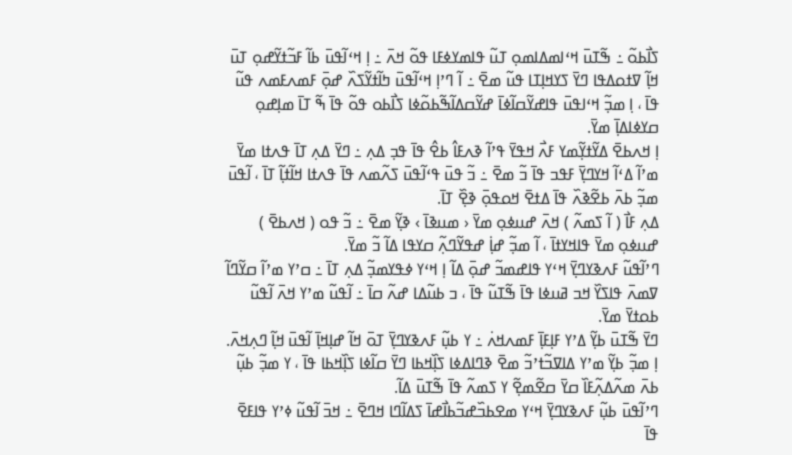ߖߊ߯ߕߋ߬ ߸ ߒ߬ߠߎ߫ ߞߵߊߘߡߊߘߋ߲ ߠߎ߬ ߟߊߘߌߦߓߊ ߟߋ߬ ߞߍ߫ ߸ ߊ߲ ߞߵߊ߬ߟߎ߫ ߕߊ߬ ߓߏ߬ߙߌ߬ߝߋ߲ ߠߎ߫ ߞߊ߲߬ ߜߙߋߡߟߊ ߣߌ߫ ߖߌߞߊ߲ߠߊ ߟߎ߬ ߘߐ߫ ߸ ߊ߬ ߣߴߊ߲ ߞߵߊ߬ߟߎ߫ ߤߊ߬ߙߌ߬ߖߍ߰ ߝߋ߲߫ ߓߘߍߓߘߍ ߟߎ߬ ߟߊ߫ ، ߊ߲ ߘߏ߲߬ ߞߵߊߟߎ߫ ߟߊߝߌ߬ߛߊ߬ߦߊ߫ ߝߌ߬ߛߡߊ߬ߒ߬ߕߋ߬ߦߊ ߖߊ߯ߕߋ ߟߋ߬ ߟߊ߫ ߒ߬ ߠߊ߫ ߘߊ߲ߝߋ߲ ߛߌߦߊߡߊ߲߫ ߘߌ߫.
ߊ߲ ߞߍߕߐ߫ ߡߌ߬ߙߌ߲߬ߘߌ ߓߍ߯ ߞߟߌ߫ ߟߴߊ߬ ߢߍߓߊ߮ ߕߐ߮ ߟߊ߫ ߟߏ߲ ߡߍ߲ ߸ ߣߌ߫ ߡߍ߲ ߠߊ߫ ߟߍߙߊ ߘߌ߫ ߘߴߊ߬ ߡߵߊ߬ ߞߌߣߌ߲߫ ߓߟߏ ߟߊ߫ ߏ߬ ߘߐ߫ ߸ ߏ߬ ߟߎ߫ ߟߵߊ߬ߟߎ߫ ߖߍ߬ߘߍ ߟߊ߫ ߟߍߙߊ ߞߊ߬ߙߊ߲߬ ߠߊ߫ ، ߊ߬ߟߎ߫ ߘߏ߲߬ ߕߍ߫ ߕߐ߬ߢߍ߰ ߟߊ߫ ߡߙߐ߫ ߞߋߟߋ߲߫ ߢߐ߲߰ ߠߊ߫.
ߡߍ߲ ߓߊ߯ ( ߊ߬ ߖߘߍ߬ ) ߞߍ߫ ߝߎߦߋ߲ ߘߌ߫ ‹ ߘߎߢߊ߫ › ߢߌ߲߬ ߘߐ߫ ߸ ߏ߬ ߟߋ ( ߞߍߕߐ߫ ) ߝߎߦߋ߲ ߘߌ߫ ߟߊߞߌߙߊ߫ ، ߊ߬ ߘߏ߲߬ ߝߊ߲߭ ߝߟߌ߬ߣߍ߲߬ ߛߌߟߊ ߡߊ߬ ߏ߬ ߘߌ߫.
ߣߴߊ߬ߟߎ߬ ߓߍߢߌߣߌ߲߫ ߞߵߌ ߟߊߝߘߏ߬ ߝߋ߲߫ ߡߊ߬ ߊ߲ ߞߵߌ ߦߟߌߘߏ߲߬ ߡߍ߲ ߠߊ߫ ߸ ߛߴߌ ߘߴߊ߬ ߛߌ߬ߣߊ߬ ߜߘߍ߫ ߟߊߖߌ߰ ߞߏ ߥߎߦߊ ߟߊ߫ ߒ߬ߠߎ߬ ߟߊ߫ ، ߏ ߕߎ߬ߡߊ ߝߍ߬ ߛߊ߫ ߸ ߊ߬ߟߎ߬ ߘߴߌ ߞߍ߫ ߊ߬ߟߎ߬ ߕߋߙߌ߫ ߘߌ߫.
ߣߌ߫ ߒ߬ߠߎ߫ ߕߌ߲߬ ߡߴߌ ߓߊ߲ߓߊ߲߫ ߓߘߍߞߍ߭ ߸ ߌ ߕߎ߲߬ ߓߍߢߌߣߌ߲߫ ߠߋ߫ ߞߊ߬ ߝߊ߲ߞߊ߲߫ ߊ߬ߟߎ߫ ߞߊ߲߬ ߣߍ߲ߞߍ߫.
ߊ߲ ߘߏ߲߬ ߕߌ߲߬ ߘߴߌ ߡߊߜߏ߬ߙߴߏ߬ ߘߐ߫ ߢߣߊߡߦߊ ߖߊ߲߰ߞߕߊ ߣߌ߫ ߛߊ߬ߦߊ ߖߊ߲߰ߞߕߊ ߟߊ߫ ، ߌ ߘߏ߲߬ ߕߎ߲߬ ߕߍ߫ ߘߍ߬ߡߍ߲߬ߓߊ߰ ߛߌ߫ ߛߐ߬ߘߐ߲߬ ߌ ߖߘߍ߬ ߟߊ߫ ߒ߬ߠߎ߫ ߡߊ߬.
ߣߴߊ߬ߟߎ߫ ߕߎ߲߬ ߓߍߢߌߣߌ߲߫ ߞߵߌ ߘߐߕߏ߰ߝߏ߬ߕߊ߯ߝߊ߫ ߖߡߊ߬ߣߊ ߞߣߐ߫ ߸ ߞߏ߫ ߊ߬ߟߎ߬ ߦߴߌ ߟߊߓߐ߫ ߟߊ߫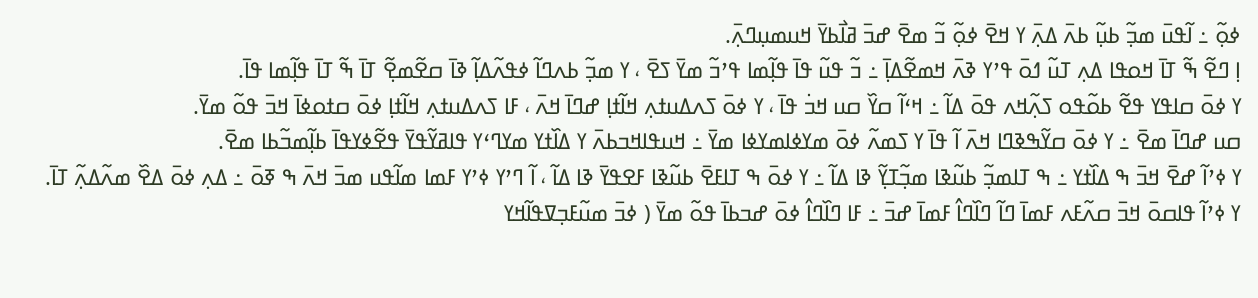ߦߋ߲߬ ߸ ߊ߬ߟߎ߫ ߘߏ߲߬ ߕߎ߲߬ ߕߍ߫ ߡߍ߲߫ ߌ ߞߐ߫ ߦߋ߲߬ ߏ߬ ߘߐ߫ ߝߏ߫ ߥߊ߯ߕߌ߫ ߞߎߘߎ߲ߣߍ߲߫.
ߊ߲ ߣߐ߬ ߒ߬ ߠߊ߫ ߞߋߟߊ ߡߍ߲ ߠߎ߬ ߗߋ߫ ߟߴߌ ߢߍ߫ ߞߘߐ߬ߡߊ߲߫ ߸ ߏ߬ ߟߎ߬ ߟߊ߫ ߟߊ߲߬ߘߊ ߟߴߏ߬ ߘߌ߫ ߖߐ߫ ، ߌ ߘߏ߲߬ ߕߍߣߊ߬ ߦߟߍ߬ߡߊ߲߬ ߢߊ߫ ߛߐ߬ߘߐ߲߬ ߠߊ߫ ߒ߬ ߠߊ߫ ߟߊ߲߬ߘߊ ߟߊ߫.
ߌ ߦߋ߫ ߛߊߟߌ ߟߐ߬ ߕߋ߬ߟߋ ߖߍ߲߬ߞߍ ߟߋ߫ ߡߊ߬ ߸ ߞߵߊ߬ ߛߌ߰ ߛߎ ߞߏ߭ ߟߊ߫ ، ߌ ߦߋ߫ ߖߍߡߎߙߍ߲ ߞߊ߬ߙߊ߲ ߝߣߊ߫ ߞߍ߫ ، ߓߊ ߖߍߡߎߙߍ߲ ߞߊ߬ߙߊ߲ ߦߋ߫ ߛߙߋߦߊ߫ ߞߏ߫ ߟߋ߬ ߘߌ߫.
ߛߎ ߝߣߊ߫ ߘߐ߫ ߸ ߌ ߦߋ߫ ߛߌ߬ߒߢߣߊ ߞߍ߫ ߊ߬ ߟߊ߫ ߌ ߖߘߍ߬ ߦߋ߫ ߘߌߦߊߘߌߦߊ ߘߌ߫ ߸ ߞߎߟߊߞߏߕߍ߫ ߌ ߡߊ߰ߙߌ ߘߌߣߵߌ ߟߊߥߌ߬ߟߌ߫ ߟߐ߬ߦߌߟߊ߫ ߕߊ߲߬ߘߏ߬ߕߊ ߘߐ߫.
ߌ ߦߴߊ߬ ߝߐ߫ ߞߏ߫ ߒ ߡߊ߰ߙߌ ߸ ߒ ߠߊߘߏ߲߬ ߕߎ߬ߢߊ ߘߏ߲߬ߠߌ߲߬ ߢߊ ߡߊ߬ ߸ ߌ ߦߋ߫ ߒ ߠߊߓߐ߫ ߕߎ߬ߢߊ ߓߐߟߌ߫ ߢߊ ߡߊ߬ ، ߊ߬ ߣߴߌ ߦߴߌ ߓߘߊ ߘߊ߬ߟߎ ߘߏ߫ ߞߍ߫ ߒ ߧߋ߫ ߸ ߡߍ߲ ߦߋ߫ ߡߐ߰ ߘߍ߬ߡߍ߲߬ ߠߊ߫.
ߌ ߦߴߊ߬ ߟߊߛߋ߫ ߞߏ߫ ߛߍ߬ߓߍ ߓߘߊ߫ ߣߊ߬ ߣߊ߰ߣߊ߮ ߓߘߊ߫ ߝߏ߫ ߸ ߓߊ ߣߊ߰ߣߊ߮ ߦߋ߫ ߝߏߕߊ߫ ߟߋ߬ ߘߌ߫ ( ߦߏ߫ ߘߎ߬ߓߏ߲ߜߟߊ߬ߞߌ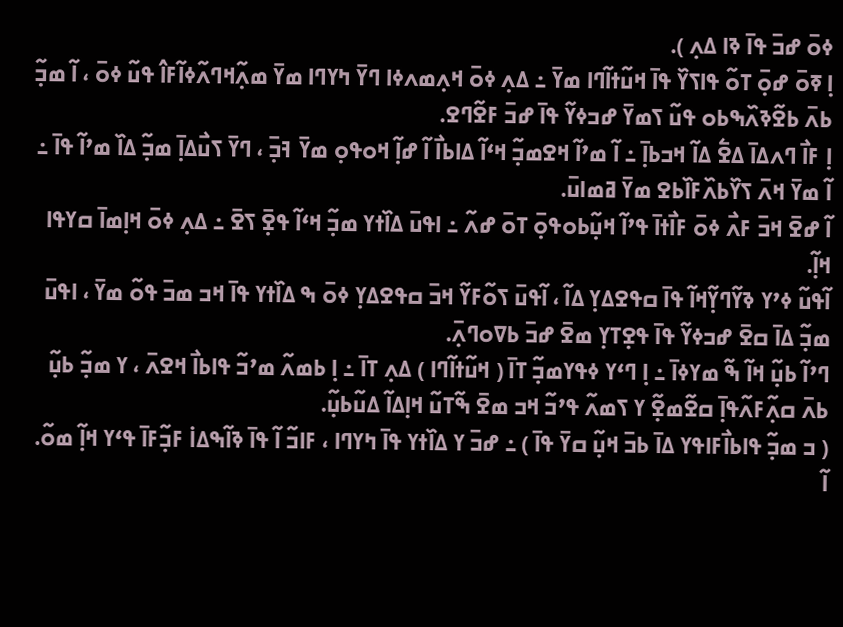ߦߋ߫ ߝߏ߫ ߟߊ߫ ߢߊ ߡߍ߲ ).
ߊ߲ ߧߋ߫ ߝߋ߲߫ ߠߋ߬ ߟߊߖߌ߰ ߟߊ߫ ߞߎ߬ߙߊ߬ߣߊ ߘߌ߫ ߸ ߡߍ߲ ߦߋ߫ ߞߍ߲ߘߍߦߊ ߣߌ߫ ߤߌߣߊ ߘߌ߫ ߘߍ߲߬ߞߣߍ߬ߦߊ߬ߓߊ߮ ߟߎ߬ ߦߋ߫ ، ߊ߬ ߘߏ߲߬ ߕߍ߫ ߕߐ߬ߢߍ߰ߒߕߋ ߟߎ߬ ߖߘߌ߫ ߝߏߦߌ߬ ߟߊ߫ ߝߏ߫ ߓߐ߬ߣߐ.
ߊ߲ ߓߊ߯ ߣߍߡߊ߫ ߡߐ߱ ߡߊ߬ ߞߏߕߊ߲߫ ߸ ߊ߬ ߘߴߊ߬ ߞߐߘߏ߲߬ ߞߵߊ߬ ߡߊߕߊ߯ ߊ߬ ߝߊ߲߬ ߞߋߟߋ߲ ߘߌ߫ ߔߏ߲߫ ، ߣߌ߫ ߖߎ߯ߡߊ߲߫ ߘߏ߲߬ ߡߊ߰ ߘߴߊ߬ ߟߊ߫ ߸ ߊ߬ ߘߌ߫ ߞߍ߫ ߖߌ߰ߕߍ߰ߓߊ߰ߕߐ ߘߌ߫ ߥߘߊߎ߫.
ߊ߬ ߝߐ߫ ߞߏ߫ ߓߍ߯ ߦߋ߫ ߓߊ߯ߙߊ߫ ߟߴߊ߬ ߞߎ߲߬ߕߋߟߋ߲߫ ߠߋ߫ ߝߍ߬ ߸ ߊߟߎ߫ ߡߊ߰ߙߌ ߘߏ߲߬ ߞߵߊ߬ ߟߐ߲߫ ߖߐ߫ ߸ ߡߍ߲ ߦߋ߫ ߞߊ߲ߘߊ߫ ߛߌߟߊ ߞߊ߲߬.
ߊ߬ߟߎ߬ ߦߴߌ ߢߌ߬ߣߌ߲߬ߞߊ߬ ߟߊ߫ ߛߟߐߡߌ߲ ߡߊ߬ ، ߊ߬ߟߎ߫ ߖߋ߬ߓߌ߬ ߞߏ߫ ߛߟߐߡߌ߲ ߦߋ߫ ߒ ߡߊ߰ߙߌ ߟߊ߫ ߞߏ ߘߏ߫ ߟߋ߬ ߘߌ߫ ، ߊߟߎ߫ ߘߏ߲߬ ߡߊ߫ ߛߐ߫ ߝߏߦߌ߬ ߟߊ߫ ߟߐ߲ߠߌ߲ ߘߐ߫ ߝߏ߫ ߕߜߋߣߍ߲߫.
ߣߴߊ߬ ߕߎ߲߬ ߞߊ߬ ߒ߬ ߘߌߦߊ߫ ߸ ߊ߲ ߣߵߌ ߦߟߌߘߏ߲߬ ߠߊ߫ ( ߞߎ߬ߙߊ߬ߣߊ ) ߡߍ߲ ߠߊ߫ ߸ ߊ߲ ߕߘߍ߬ ߘߴߏ߬ ߟߊߕߊ߯ ߞߐߍ߫ ، ߌ ߘߏ߲߬ ߕߎ߲߬ ߕߍ߫ ߛߍ߲߬ߓߍ߬ߟߊ߲߫ ߛߐ߬ߘߐ߲߬ ߌ ߖߘߍ߬ ߟߴߏ߬ ߞߏ ߘߐ߫ ߒ߬ߠߎ߬ ߞߊ߲ߡߊ߬ ߡߎ߬ߕߎ߲߬.
( ߏ ߘߏ߲߬ ߟߊߕߊ߯ߓߊߟߌ ߡߊ߫ ߕߏ߫ ߞߎ߲߬ ߛߌ߫ ߟߊ߫ ) ߸ ߝߏ߫ ߌ ߡߊ߰ߙߌ ߟߊ߫ ߤߌߣߊ ، ߓߊߏ߬ ߊ߬ ߟߊ߫ ߢߊ߬ߒߡߊ߭ ߓߏ߲߬ߓߊ߫ ߟߵߌ ߞߊ߲߬ ߘߋ߬.
ߊ߬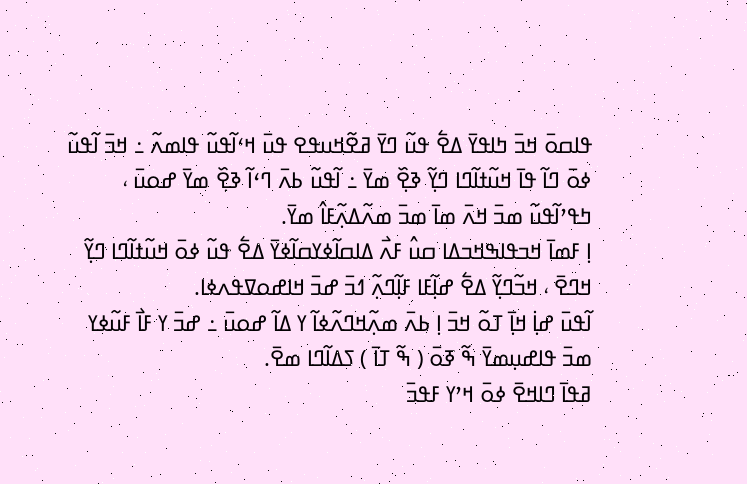ߟߊߛߋ߫ ߞߏ߫ ߤߊߟߌ߫ ߡߐ߱ ߟߎ߬ ߣߌ߫ ߥߐ߬ߞߎߟߐ ߟߎ߫ ߞߵߊ߬ߟߎ߬ ߟߊߘߍ߬ ߸ ߞߏ߫ ߊ߬ߟߎ߬ ߦߋ߫ ߣߊ߬ ߟߊ߫ ߞߎ߬ߙߊ߬ߣߊ ߣߌ߲߬ ߢߐ߲߰ ߘߌ߫ ߸ ߊ߬ߟߎ߬ ߕߍ߫ ߣߵߊ߬ ߢߐ߲߰ ߘߌ߫ ߝߋߎ߫ ، ߤߟߴߊ߬ߟߎ߬ ߘߏ߫ ߞߍ߫ ߘߊ߫ ߘߏ߫ ߘߍ߬ߡߍ߲߬ߓߊ߮ ߘߌ߫.
ߊ߲ ߓߘߊ߫ ߞߏߟߊߒߞߏߡߊ ߛߎ߮ ߓߍ߯ ߡߊߛߊ߬ߦߌߛߊ߬ߦߌ߫ ߡߐ߱ ߟߎ߬ ߦߋ߫ ߞߎ߬ߙߊ߬ߣߊ ߣߌ߲߬ ߞߣߐ߫ ، ߞߏ߬ߣߌ߲߬ ߡߐ߱ ߝߊ߲߬ߓߊ ߓߊ߲߬ߣߍ߲߬ ߗߏ߫ ߝߏ߫ ߞߊߝߋߜߟߍߦߊ.
ߊ߬ߟߎ߫ ߝߊ߲߭ ߞߊ߲߫ ߠߋ߬ ߞߏ߫ ߊ߲ ߕߍ߫ ߘߍ߲߬ߞߣߍ߬ߦߊ߬ ߌ ߡߊ߬ ߝߋߎ߫ ߸ ߝߏ߫ ߌ ߓߊ߯ ߓߎ߬ߦߌ ߘߏ߫ ߟߊߝߎ߲ߘߌ߫ ߒ߬ ߧߋ߫ ( ߒ߬ ߠߊ߫ ) ߖߡߊ߬ߣߊ ߘߐ߫.
ߥߟߊ߫ ߣߊߞߐ߫ ߦߋ߫ ߞߴߌ ߓߟߏ߫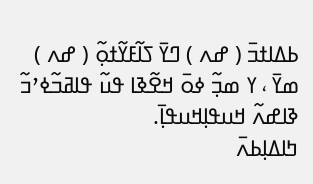ߕߡߊߙߏ߫ ( ߝߍ ) ߣߌ߫ ߖߊ߬ߓߌ߬ߙߋ߲߬ ( ߝߍ ) ߘߌ߫ ، ߌ ߘߏ߲߬ ߦߋ߫ ߞߐ߬ߢߊ ߟߎ߬ ߟߊߥߏ߬ߦߴߏ߬ ߢߊߝߍ߬ ߞߎߟߊ߲ߞߎߟߊ߲߫.
ߤߊߡߊ߲ߕߍ߫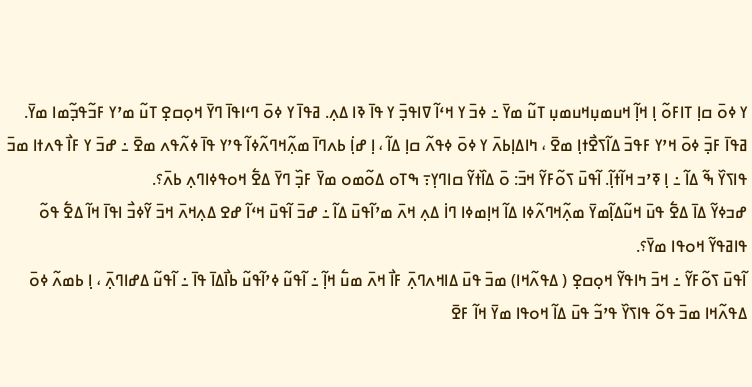ߌ ߦߋ߫ ߛߊ߲ ߠߊߓߋ߬ ߊ߲ ߞߊ߲߬ ߞߎߘߎ߲ߞߎߘߎ߲ ߠߎ߬ ߘߌ߫ ߸ ߦߏ߫ ߌ ߞߵߊ߬ ߜߊߟߏ߲߫ ߌ ߟߊ߫ ߢߊ ߡߍ߲. ߥߟߊ߫ ߌ ߦߋ߫ ߣߵߊߟߊ߫ ߣߌ߫ ߞߋ߲ߛߐ߲ ߠߎ߬ ߘߴߌ ߓߏ߬ߟߏ߲߬ߘߊ ߘߌ߫.
ߥߟߊ߫ ߓߏ߲߫ ߦߋ߫ ߞߴߌ ߓߟߏ߫ ߡߊ߬ߖߐ߯ߙߊ߲ ߘߐ߫ ، ߤߊߡߊ߲ߕߍ߫ ߌ ߦߋ߫ ߦߟߍ߬ ߛߊ߲ ߡߊ߬ ، ߊ߲ ߝߊ߲߭ ߕߍߣߊ߫ ߘߍ߲߬ߞߣߍ߬ߦߊ߬ ߟߴߌ ߟߊ߫ ߦߍ߬ߟߍ ߘߐ߫ ߸ ߝߏ߫ ߌ ߓߊ߯ ߟߍߙߊ ߘߏ߫ ߟߊߖߌ߰ ߒ߬ ߡߊ߬ ߸ ߊ߲ ߧߴߏ ߞߊ߬ߙߊ߲߬. ߊ߬ߟߎ߫ ߖߋ߬ߓߌ߬ ߞߏ߫: ߋ߫ ߡߊ߰ߙߌ߬ ߛߊߣߌ߲߹ ߒߠߋ ߡߋ߬ߘߋ ߘߌ߫ ߓߏ߲߰ ߣߌ߫ ߡߐ߱ ߞߋߟߦߊߣߍ߲ ߕߍ߫؟.
ߝߏߦߌ߬ ߡߊ߫ ߡߐ߱ ߟߎ߫ ߞߎ߬ߡߊ߲߬ߘߌ߫ ߘߍ߲߬ߞߣߍ߬ߦߊ ߡߊ߬ ߞߊ߲ߘߦߊ ߣߊ߭ ߡߍ߲ ߞߍ߫ ߘߴߊ߬ߟߎ߫ ߡߊ߬ ߸ ߝߏ߫ ߊ߬ߟߎ߫ ߞߵߊ߬ ߝߐ ߡߍ߲ߞߍ߫ ߞߏ߫ ߌ߬ߦߏ߯ ߊߟߊ߫ ߞߊ߬ ߡߐ߱ ߟߋ߬ ߟߊߥߟߌ߬ ߞߋߟߊ ߘߌ߫؟.
ߊ߬ߟߎ߫ ߖߋ߬ߓߌ߬ ߸ ߞߏ߫ ߤߊߟߌ߬ ߞߋ߲ߛߐ߲ ( ߡߟߍ߬ߞߊ) ߘߏ߫ ߟߎ߫ ߡߊߞߍߣߍ߲߫ ߓߊ߯ ߞߍ߫ ߘߎ߱ ߞߊ߲߬ ߸ ߊ߬ߟߎ߬ ߦߴߊ߬ߟߎ߬ ߕߊ߯ߡߊ߫ ߟߊ߫ ߸ ߊ߬ߟߎ߬ ߡߝߊߣߍ߲߫ ، ߊ߲ ߕߘߍ߬ ߦߋ߫ ߡߟߍ߬ߞߊ ߘߏ߫ ߟߋ߬ ߟߊߖߌ߰ ߟߴߏ߬ ߟߎ߫ ߡߊ߬ ߞߋߟߊ ߘߌ߫ ߞߊ߬ ߓߐ߫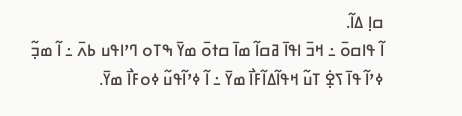ߛߊ߲ ߡߊ߬.
ߊ߬ ߟߊߛߋ߫ ߸ ߞߏ߫ ߊߟߊ߫ ߥߛߊ߬ ߘߊ߫ ߛߙߋ߫ ߘߌ߫ ߒߠߋ ߣߴߊߟߎ ߕߍ߫ ߸ ߊ߬ ߘߏ߲߬ ߦߴߊ߬ ߟߊ߫ ߖߐ߲߭ ߠߎ߬ ߞߟߊ߬ߡߊ߬ߓߊ߯ ߘߌ߫ ߸ ߊ߬ ߦߴߊ߬ߟߎ߬ ߦߋߓߊ߯ ߘߌ߫.